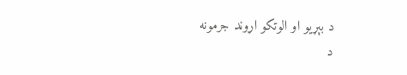د بېړيو او الوتکو اړوند جرمونه
د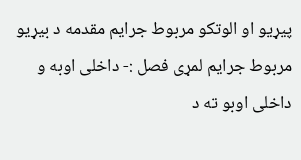پيړيو او الوتکو مربوط جرايم مقدمه د بيړيو مربوط جرايم لمړى فصل :- داخلى اوبه و داخلى اوبو ته د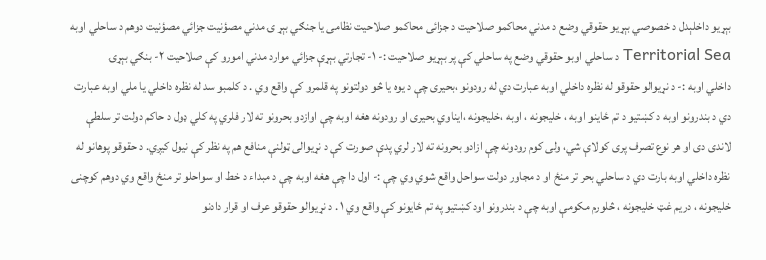بېړيو داخلېدل د خصوصي بېړيو حقوقي وضع د مدني محاکمو صلاحيت د جزائى محاکمو صلاحيت نظامى يا جنګي بېړ ۍ مدني مصؤنيت جزائي مصؤنيت دوهم د ساحلي اوبه Territorial Sea د ساحلي اوبو حقوقي وضع په ساحلي کې پر بېړيو صلاحيت :- ١- تجارتي بېړې جزائي موارد مدني امورو کې صلاحيت ٢- بنګي بېړۍ
داخلي اوبه :- د نړيوالو حقوقو له نظره داخلي اوبه عبارت دي له رودونو ،بحيرى چې د يوه يا څو دولتونو په قلمرو کې واقع وي . د کلمبو سد له نظره داخلي يا ملي اوبه عبارت دي د بندرونو اوبه د کښتيو د تم ځاينو اوبه ، خليجونه ، اوبه ،خليجونه ،ايناوي بحيرى او رودونه هغه اوبه چې اوازدو بحرونو ته لار فلري په کلي ډول د حاکم دولت تر سلطې لاندى دى او هر نوع تصرف پرى کولاې شي، ولى کوم رودونه چې ازادو بحرونه ته لار لري پدې صورت کې د نړيوالى ټولنې منافع هم په نظر کې نيول کيږي. د حقوقو پوهانو له نظره داخلي اوبه بارت دي د ساحلي بحر تر منځ او د مجاور دولت سواحل واقع شوي وي چې :- اول دا چې هغه اوبه چې د مبداء د خط او سواحلو تر منځ واقع وي دوهم کوچنى خليجونه ، دريم غټ خليجونه ، څلورم مکومې اوبه چې د بندرونو اود کښتيو په تم ځايونو کې واقع وي ١ . د نړيوالو حقوقو عرف او قرار دادنو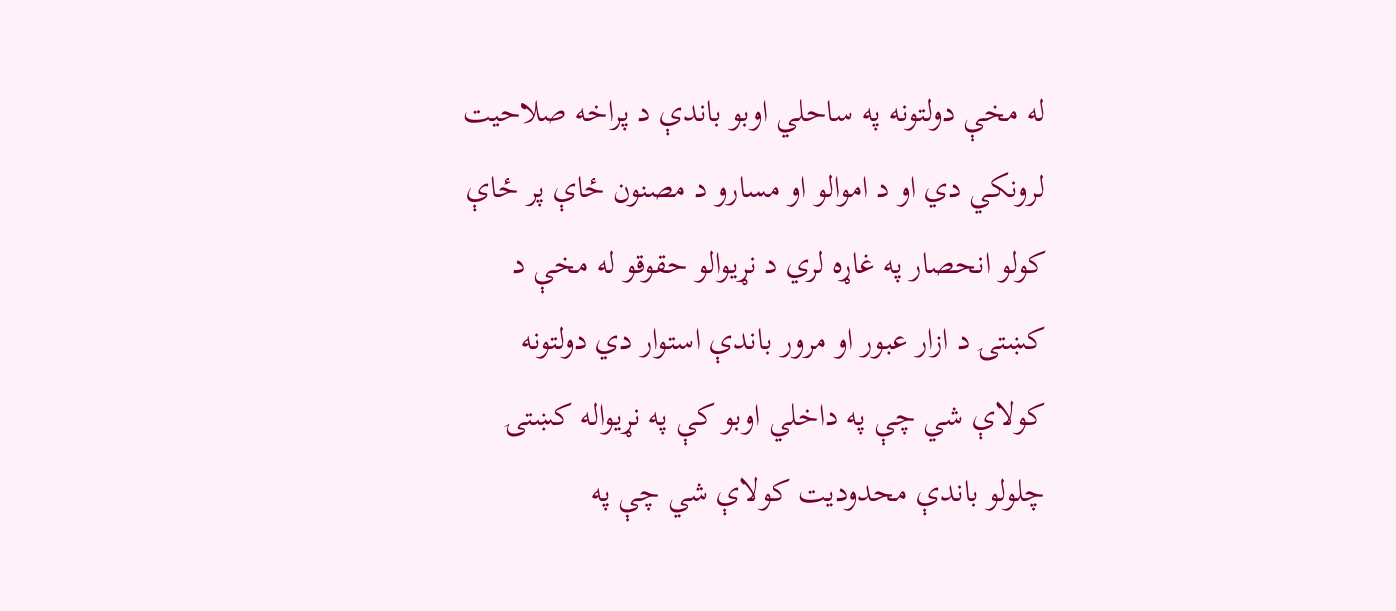له مخې دولتونه په ساحلي اوبو باندې د پراخه صلاحيت لرونکي دي او د اموالو او مسارو د مصنون ځاې پر ځاې کولو انحصار په غاړه لري د نړيوالو حقوقو له مخې د کښتۍ د ازار عبور او مرور باندې استوار دي دولتونه کولاې شي چې په داخلي اوبو کې په نړيواله کښتۍ چلولو باندې محدوديت کولاې شي چې په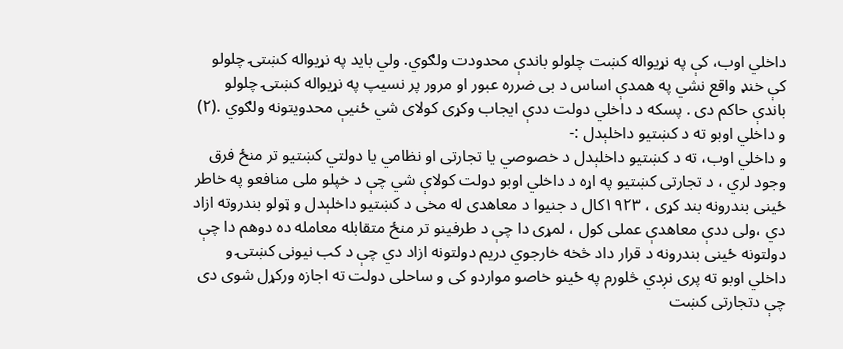داخلي اوب، کې په نړيواله کښت چلولو باندې محدودت ولګوي. ولي بايد په نړيواله کښتۍ چلولو کې خنډ واقع نشي په همدې اساس د بى ضرره عبور او مرور پر نسيپ په نړيواله کښتۍ چلولو باندې حاکم دى . پسکه د داخلي دولت ددې ايجاب وکړى کولاى شي ځنيې محدويتونه ولګوي .(٢)
و داخلي اوبو ته د کښتيو داخلېدل :-
و داخلي اوب، ته د کښتيو داخلېدل د خصوصي يا تجارتى او نظامي يا دولتي کښتيو تر منځ فرق وجود لري ، د تجارتى کښتيو په اړه د داخلي اوبو دولت کولاې شي چې د خپلو ملى منافعو په خاطر ځينى بندرونه بند کړى ، ١٩٢٣کال د جنيوا د معاهدى له مخى د کښتيو داخلېدل و ټولو بندروته ازاد دي ،ولى ددې معاهدې عملى کول ، لمړى دا چې د طرفينو تر منځ متقابله معامله ده دوهم دا چې دولتونه ځينى بندرونه د قرار داد څخه خارجوي دريم دولتونه ازاد دي چې د کب نيونى کښتۍ و داخلي اوبو ته پرى نږدي څلورم په ځينو خاصو مواردو کى و ساحلى دولت ته اجازه ورکړل شوى دى چې دتجارتى کښت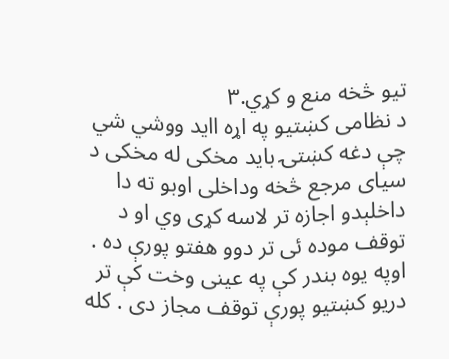تيو څخه منع و کړي.٣
د نظامى کښتيو په اړه اايد ووشي شي چې دغه کښتۍ بايد مخکى له مخکى د سياى مرجع څخه وداخلى اوبو ته دا داخلېدو اجازه تر لاسه کړى وي او د توقف موده ئى تر دوو هفتو پورې ده . اوپه يوه بندر کې په عينى وخت کې تر دريو کښتيو پورې توقف مجاز دى . کله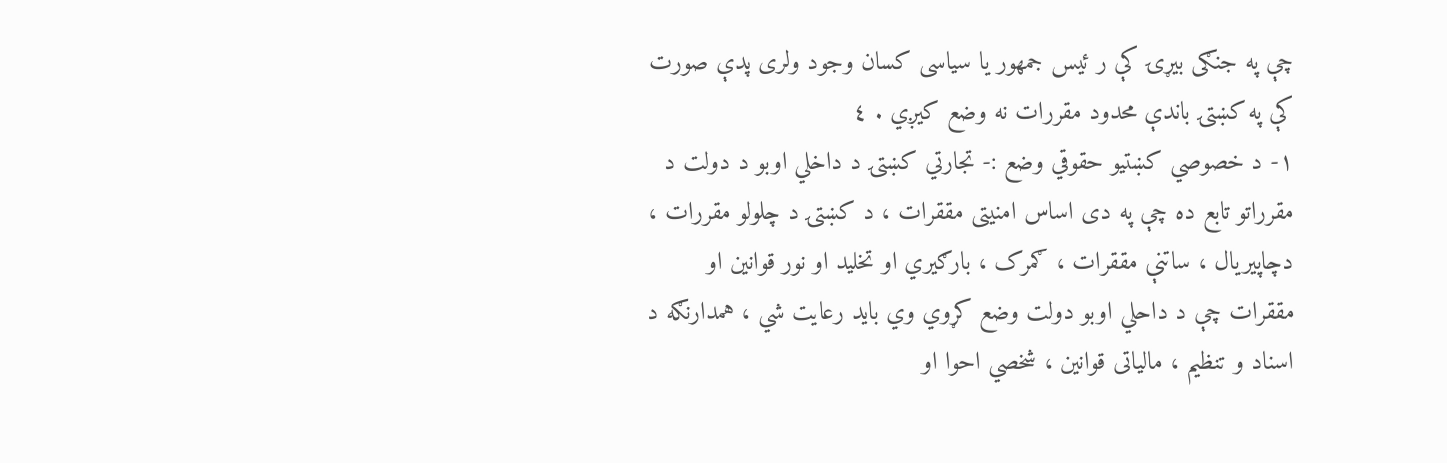چې په جنګى بيړۍ کې ر ئيس جمهور يا سياسى کسان وجود ولرى پدې صورت کې په کښتۍ باندې محدود مقررات نه وضع کيږي . ٤
١- د خصوصي کښتيو حقوقي وضع :- تجارتي کښتۍ د داخلي اوبو د دولت د مقرراتو تابع ده چې په دى اساس امنيتى مققرات ، د کښتۍ د چلولو مقررات ، دچاپيريال ، ساتنې مققرات ، ګمرک ، بارګيري او تخليد او نور قوانين او مققرات چې د داحلي اوبو دولت وضع کړوي وي بايد رعايت شي ، همدارنګه د اسناد و تنظيم ، مالياتى قوانين ، شخصي احوا او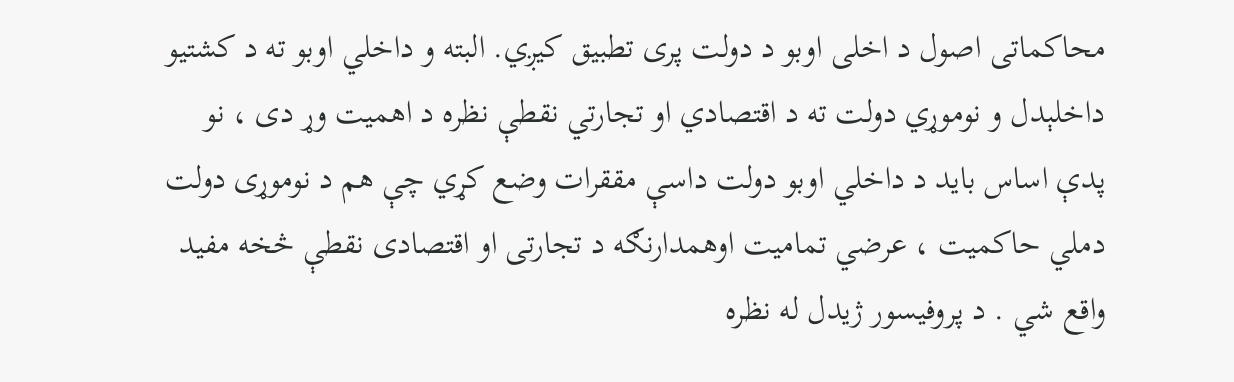محاکماتى اصول د اخلى اوبو د دولت پرى تطبيق کيږي. البته و داخلي اوبو ته د کشتيو داخلېدل و نوموړي دولت ته د اقتصادي او تجارتي نقطې نظره د اهميت وړ دى ، نو پدې اساس بايد د داخلي اوبو دولت داسې مققرات وضع کړي چې هم د نوموړى دولت دملي حاکميت ، عرضي تماميت اوهمدارنګه د تجارتى او اقتصادى نقطې څخه مفيد واقع شي . د پروفيسور ژيدل له نظره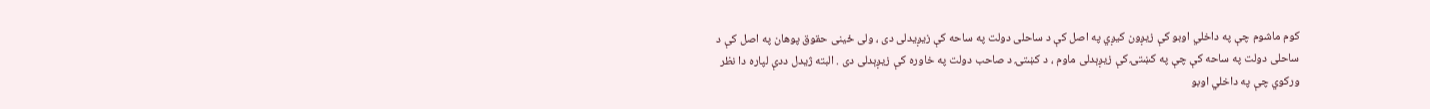کوم ماشوم چې په داخلي اوبو کې زيږون کيږي په اصل کې د ساحلى دولت په ساحه کې زيږيدلى دى ، ولى ځينى حقوق پوهان په اصل کې د ساحلى دولت په ساحه کې چې په کښتۍ کې زيږېدلى ماوم ، د کښتۍ د صاحب دولت په خاوره کې زيږېدلى دى . البته ژيدل ددې لپاره دا نظر ورکوي چې په داخلي اوبو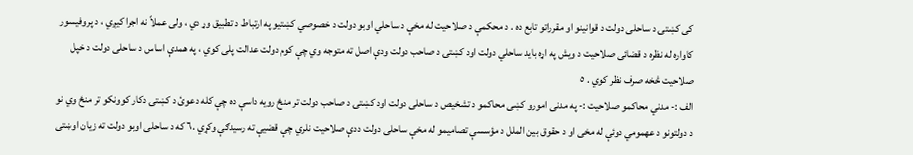کى کښتۍ د ساحلى دولت د قوانينو او مقرراتو تابع ده . د محکمې د صلاحيت له مخې د ساحلي اوبو دولت د خصوصي کښتيو په ارتباط د تطبيق وړ دي ، ولى عملاً نه اجرا کيږي ، د پروفيسور کاواره له نظره د قضائى صلاحيت د ويش په اړه بايد ساحلي دولت اود کښتۍ د صاحب دولت ودې اصل ته متوجه وي چې کوم دولت عدالت پلى کوي ، په همدې اساس د ساحلى دولت د خپل صلاحيت څخه صرف نظر کوي . ٥
الف :- مدني محاکمو صلاحيت :- په مدنى امورو کښى محاکمو د تشخيص د ساحلى دولت اود کښتۍ د صاحب دولت تر منځ رويه داسې ده چې کله دعوئ د کښتۍ دکار کوونکو تر منځ وي نو د دولتونو د عهمومي دوئې له مخى او د حقوق بين الملل د مؤسسې تصاميمو له مخې ساحلى دولت ددې صلاحيت نلري چې قضيې ته رسيدګې وکړي .٦ که د ساحلى اوبو دولت ته زيان اوښتى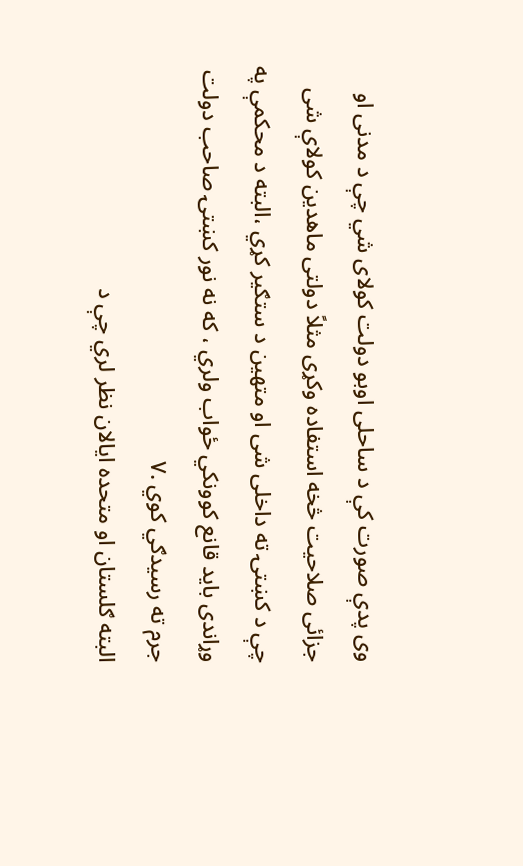وى پدې صورت کې د ساحلى اوبو دولت کولاى شي چې د مدنى او جزائى صلاحيت څخه استفاده وکړى مثلاً دولتى ماهدين کولاې شى چې د کښتۍ ته داخلى شى او متهين د ستګير کړي ،البته د محکمې په وړاندى بايد قانع کوونکي ځواب ولري ، که نه نور کښتۍ صاحب دولت جرم ته رسيدګي کوي .٧
البته ګلستان او متحده ايالان نظر لري چې د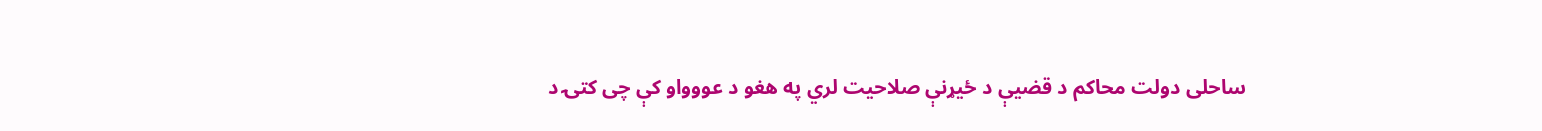ساحلى دولت محاکم د قضيې د ځيړنې صلاحيت لري په هغو د عووواو کې چى کتۍ د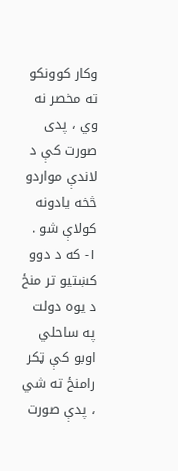وکار کوونکو ته مخصر نه وي ، پدى صورت کې د لاندې مواردو څخه يادونه کولاې شو .
١- که د دوو کښتيو تر منځ د يوه دولت په ساحلي اوبو کې ټکر رامنځ ته شي ، پدې صورت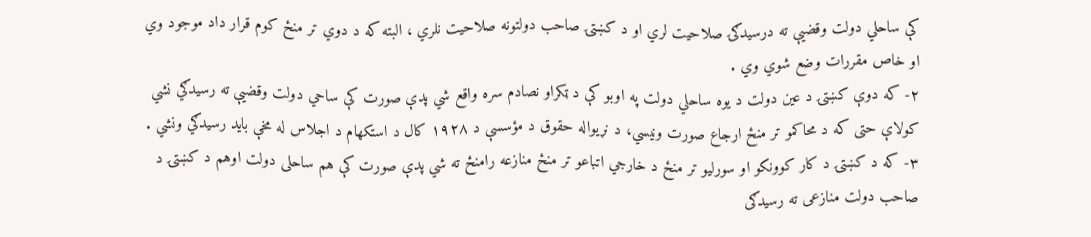کې ساحلي دولت وقضيې ته درسيدګۍ صلاحيت لري او د کښتۍ صاحب دولتونه صلاحيت نلري ، البته که د دوي تر منځ کوم قرار داد موجود وي او خاص مقررات وضع شوي وي .
٢- که دوې کښتۍ د عين دولت د يوه ساحلي دولت په اوبو کې د ټکراو نصادم سره واقع شي پدې صورت کې ساحي دولت وقضيې ته رسيدګي نشي کولاې حتى که د محاکمو تر منځ ارجاع صورت ونيسي، د نړيواله حقوق د مؤسسې د ١٩٢٨ کال د استکهام د اجلاس له مخې بايد رسيدګي ونشي .
٣- که د کښتۍ د کار کوونکو او سورليو تر منځ د خارجي اتباعو تر منځ منازعه رامنځ ته شي پدې صورت کې هم ساحلى دولت اوهم د کښتۍ د صاحب دولت منازعى ته رسيدګى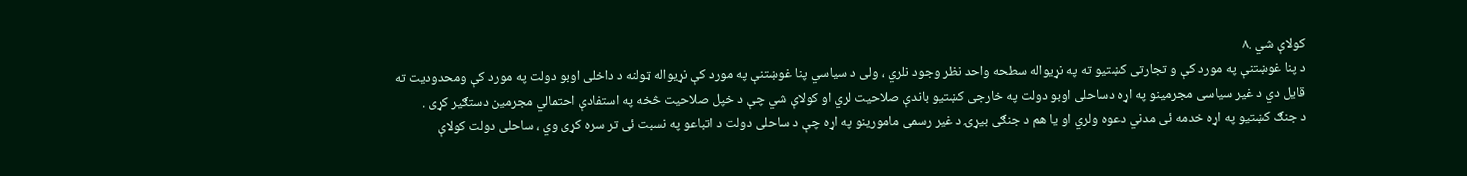کولاې شي .٨
د پنا غوښتنې په مورد کې و تجارتى کښتيو ته په نړيواله سطحه واحد نظر وجود نلري ، ولى د سياسي پنا غوښتنې په مورد کې نړيواله ټولنه د داخلى اوبو دولت په مورد کې ومحدوديت ته قايل دي د غير سياسى مجرمينو په اړه دساحلى اوبو دولت په خارجى کښتيو باندې صلاحيت لري او کولاې شي چې د خپل صلاحيت څخه په استفادې احتمالي مجرمين دستګير کړى .
د جنګ کښتيو په اړه خدمه ئى مدني دعوه ولري او يا هم د جنګى بيړۍ د غير رسمى مامورينو په اړه چې د ساحلى دولت د اتباعو په نسبت ئى تر سره کړى وي ، ساحلى دولت کولاې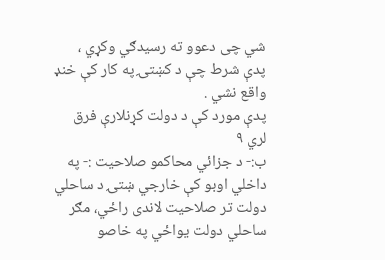شي چى دعوو ته رسيدګي وکړي ، پدې شرط چې د کښتۍ په کار کې خنډ واقع نشي .
پدې مورد کې د دولت کړنلارې فرق لري ٩
ب:- د جزائي محاکمو صلاحيت :- په داخلي اوبو کې خارجي ښتۍ د ساحلي دولت تر صلاحيت لاندى راځي، مګر ساحلي دولت يواځي په خاصو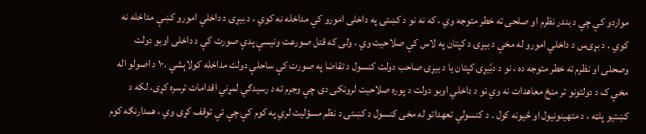مواردو کې چې د بندر نظرم او صلحى ته خطر متوجه وي ، که نه نو د کښتۍ په داخلى امورو کې مداخله نه کوي ، د بيړۍ د داخلي امورو کښې مداخله نه کوي . د بړۍس د داخلي امورو له مخې د بيړۍ د کپتان په لاس کې صلاحيت وي ، ولى که قتل صورعت ونيسې پدې صورت کې د داخلى اوبو دولت وصحلى او نظرم ته خطر متوجه ده ، نو د دبًيړۍ کپتان يا د بيړۍ صاحب دولت کنسول د تقاضا په صورت کې ساحلې دولت مداخله کولاېشي .١٠ د اصولو اله مخې ک د دولتونو تر منځ معاهدات نه وي نو د داخلي اوبو دولت د پوره صلاحيت لرونکى دى چې وجرم ته د رسيدګي لمړني اقدامات ترسره کړى، لکه د کښتيو پلټه ، د متهينونيول او څيونه کول . د کنسولي تعهداتو له مخى کنسول د کښتۍ د نظم مسؤليت لري په کوم کې چې ئې توقف کړى وي ، همدارنګه کوم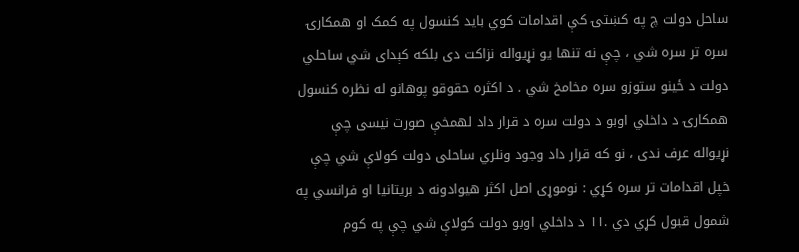ساحل دولت چ په کښتۍ کې اقدامات کوي بايد کنسول په کمک او همکارۍ سره تر سره شي ، چې نه تنها يو نړيواله نزاکت دى بلکه کېداى شي ساحلي دولت د ځينو ستوزو سره مخامخ شي . د اکثره حقوقو پوهانو له نظره کنسول همکارۍ د داخلي اوبو د دولت سره د قرار داد لهمخې صورت نيسى چې نړيواله عرف ندى ، نو که قرار داد وجود ونلري ساحلى دولت کولاې شي چې خپل اقدامات تر سره کړي : نوموړى اصل اکثر هيوادونه د بريتانيا او فرانسي په شمول قبول کړي دي .١١ د داخلي اوبو دولت کولاې شي چې په کوم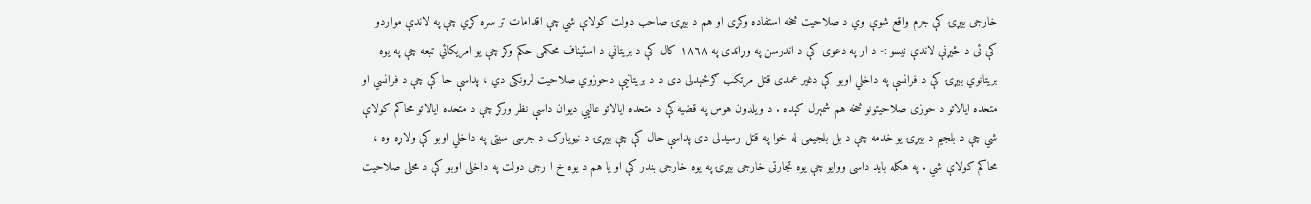خارجى بيړۍ کې جرم واقع شوې وي د صلاحيت څخه استفاده وکړى او هم د بيړۍ صاحب دولت کولاې شي چې اقدامات تر سره کړي چې په لاندې مواردو کې ئى د څيړنې لاندې نيسو :- د ار په دعوى کې د اندرسن په وړاندى په ١٨٦٨ کال کې د بريتاني د استيناف محکمى حکم وکړ چې يو امريکائي تبعه چې په يوه بريتانوي بيړۍ کې د فرانسې په داخلي اوبو کې دغير عمدى قتل مرتکب ګرځېدلى دى د د بريتانيې دحوزوي صلاحيت لرونکى دي ، پداسې حا کې چې د فرانسي او متحده ايالاتو د حوزى صلاحيتونو څخه هم شمېرل کېده . د ويلدون هوس په قضيه کې د متحده ايالاتو عاليي ديوان داسې نظر ورکړ چې د متحده ايالاتو محاکم کولاې شي چې د بلجيم د بيړۍ يو خدمه چې د بل بلجيمى له خوا په قتل رسيدلى دى پداسې حال کې چې بيړۍ د نيويارک د جرسى سيتى په داخلي اوبو کې ولاړه وه ، محاکم کولاې شي . په هکله بايد داسى ووايو چې يوه تجارتى خارجى بيړۍ په يوه خارجى بندر کې او يا هم د يوه خ ا رجى دولت په داخلى اوبو کې د محلى صلاحيت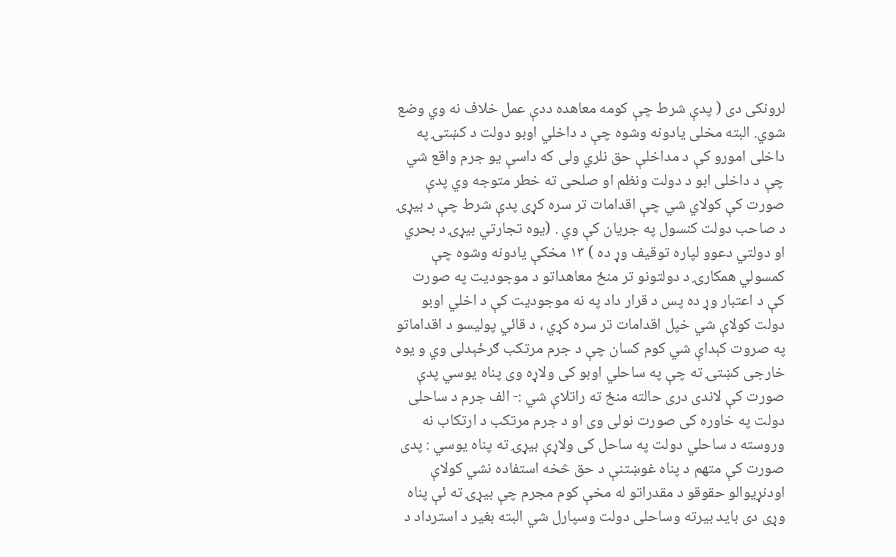لرونکى دى ( پدې شرط چې کومه معاهده ددې عمل خلاف نه وي وضع شوي. البته مخلى يادونه وشوه چې د داخلي اوبو دولت د کښتۍ په داخلى امورو کې د مداخلې حق نلري ولى که داسې يو جرم واقع شي چې د داخلى ابو د دولت ونظم او صلحى ته خطر متوجه وي پدې صورت کې کولاي شي چې اقدامات تر سره کړى پدې شرط چې د بيړۍ د صاحب دولت کنسول په جريان کې وي . (يوه تجارتي بيړۍ د بحري او دولتي دعوو لپاره توقيف وړ ده ) ١٣ مخکې يادونه وشوه چې کمسولي همکارۍ د دولتونو تر منځ معاهداتو د موجوديت په صورت کې د اعتبار وړ ده پس د قرار داد په نه موجوديت کې د اخلي اوبو دولت کولاې شي خپل اقدامات تر سره کړي ، د قائي پوليسو د اقداماتو په صروت کېداې شي کوم کسان چې د جرم مرتکب ګرځېدلى وي و يوه خارجى کښتۍ ته چې په ساحلي اوبو کى ولاړه وى پناه يوسي پدې صورت کې لاندى درى حالته منځ ته راتلاې شي :- الف جرم د ساحلى دولت په خاوره کى صورت نولى وى او د جرم مرتکب د ارتکاب نه وروسته د ساحلي دولت په ساحل کى ولاړې بيړۍ ته پناه يوسي : پدى صورت کې متهم د پناه غوښتنې د حق څخه استفاده نشي کولاې اودنړيوالو حقوقو د مقدراتو له مخې کوم مجرم چې بيړۍ ته ئې پناه وړى دى بايد بيرته وساحلى دولت وسپارل شي البته بغير د استرداد د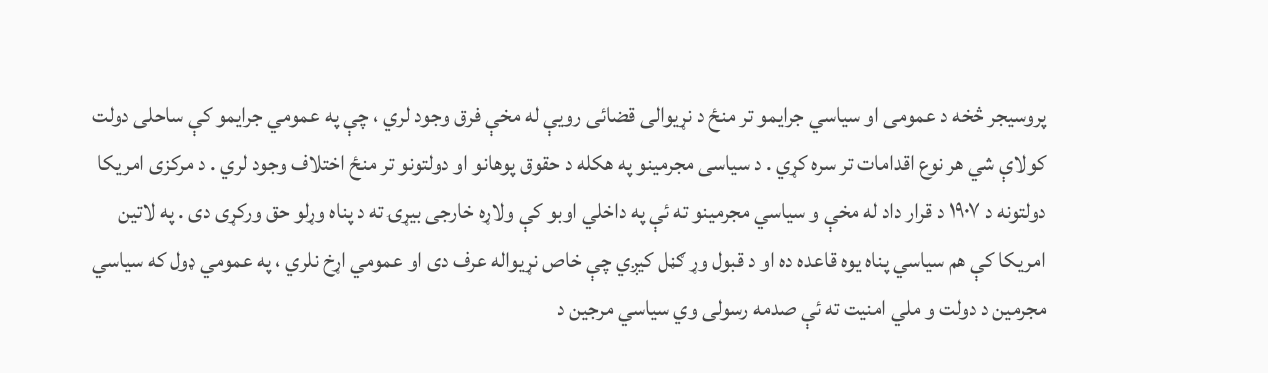پروسيجر څخه د عمومى او سياسي جرايمو تر منځ د نړيوالى قضائى رويې له مخې فرق وجود لري ، چې په عمومي جرايمو کې ساحلى دولت کولاې شي هر نوع اقدامات تر سره کړي . د سياسى مجرمينو په هکله د حقوق پوهانو او دولتونو تر منځ اختلاف وجود لري . د مرکزى امريکا دولتونه د ١٩٠٧ د قرار داد له مخې و سياسي مجرمينو ته ئې په داخلي اوبو کې ولاړه خارجى بيړۍ ته د پناه وړلو حق ورکړى دى . په لاتين امريکا کې هم سياسي پناه يوه قاعده ده او د قبول وړ ګڼل کيږي چې خاص نړيواله عرف دى او عمومي اړخ نلري ، په عمومي ډول که سياسي مجرمين د دولت و ملي امنيت ته ئې صدمه رسولى وي سياسي مرجين د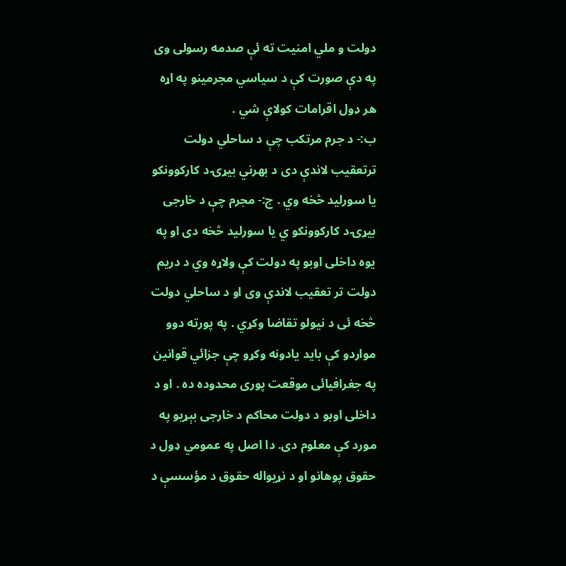دولت و ملي امنيت ته ئې صدمه رسولى وى په دې صورت کې د سياسي مجرمينو په اړه هر ډول اقرامات کولاې شي .
ب:- د جرم مرتکب چې د ساحلي دولت ترتعقيب لاندې دى د بهرني بيړۍ د کارکوونکو يا سورليد څخه وي . ج:- مجرم چې د خارجى بيړۍ د کارکوونکو ي يا سورليد څخه دى او په يوه داخلى اوبو په دولت کې ولاړه وي د دريم دولت تر تعقيب لاندې وى او د ساحلي دولت څخه ئى د نيولو تقاضا وکړي . په پورته دوو مواردو کې بايد يادونه وکړو چې جزائي قوانين په جغرافيائى موقعت پورى محدوده ده . او د داخلى اوبو د دولت محاکم د خارجى بېړيو په مورد کې معلوم دى. دا اصل په عمومي ډول د حقوق پوهانو او د نړيواله حقوق د مؤسسې د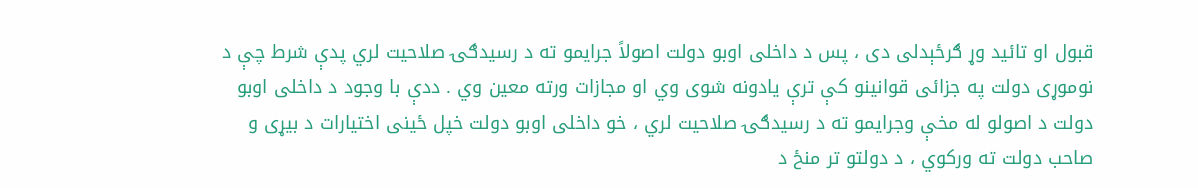قبول او تائيد وړ ګرځېدلى دى ، پس د داخلى اوبو دولت اصولاً جرايمو ته د رسيدګۍ صلاحيت لري پدې شرط چې د نوموړى دولت په جزائى قوانينو کې ترې يادونه شوى وي او مجازات ورته معين وي . ددې با وجود د داخلى اوبو دولت د اصولو له مخې وجرايمو ته د رسيدګۍ صلاحيت لري ، خو داخلى اوبو دولت خپل ځينى اختيارات د بيړى و صاحب دولت ته ورکوي ، د دولتو تر منځ د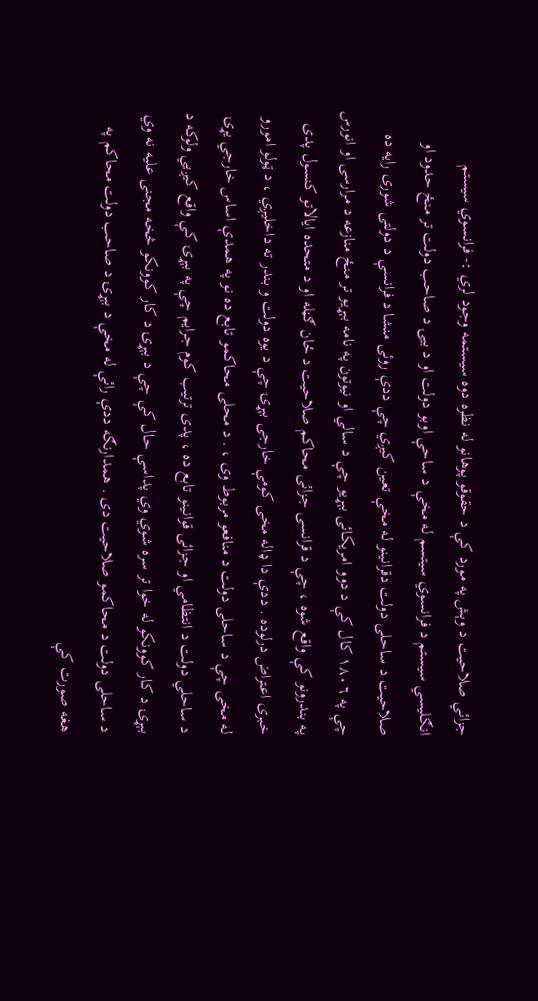جزائي صلاحيت د وېش په مورد کې د حقوقو پوهانو له نظره دوه سيستمه وجود لري :- فرانسوي سيستم انګليسي سيستم د فرانسوي سيتسم له مخې د ساحې اوبو دولت او د بيۍ د صاحب دولت تر منځ حدود او صلاحيت د ساحلى دولت دقرانينو له مخې تعين کيږي چې ددې روئى منشا د فرانسې د دولتى شورى رايه ده چې په ١٨٠٦ کال کې د دوو امريکائى بېړيو چې د سالي او نيوتون په نامه بېړيو تر منځ منازعه د مرارسى او انورس په بندرونو کې واقع شوه ، چې د قرانسى جزائى محاکم صلاحيت د ځان ګڼله او د متحده ايالاتو کنسول پدى خبرى اعتراض درلوده . ددې دا ډاله مخى کومې خارجى بېړۍ چې د يوه دولت و بندر ته داخليږي ، د ټولو امورو له مخى چې د ساحلى دولت د منافعو مربوط وى ، . د محلى محاکمو تابع ده نو په همدې اساس خارجي يړۍ د ساحلي دولت د انتظامي او جزائى قوانينو تابع ده ، پدى ترتيب کوم جرايم چې په بېړۍ کې واقع کيږيي ولوکه د بېړۍ د کار کوونکو له خوا تر سره شوي وي پداسې حال کې چې د بېړۍ د کار کوونکو څخه مجنى عليه نه وي د ساحلى دولت د محاکمو صلاحيت دى . همدارنګه ددې رائې له مخې د بېړۍ د صاحب دولت محاکم په هغه صورت کې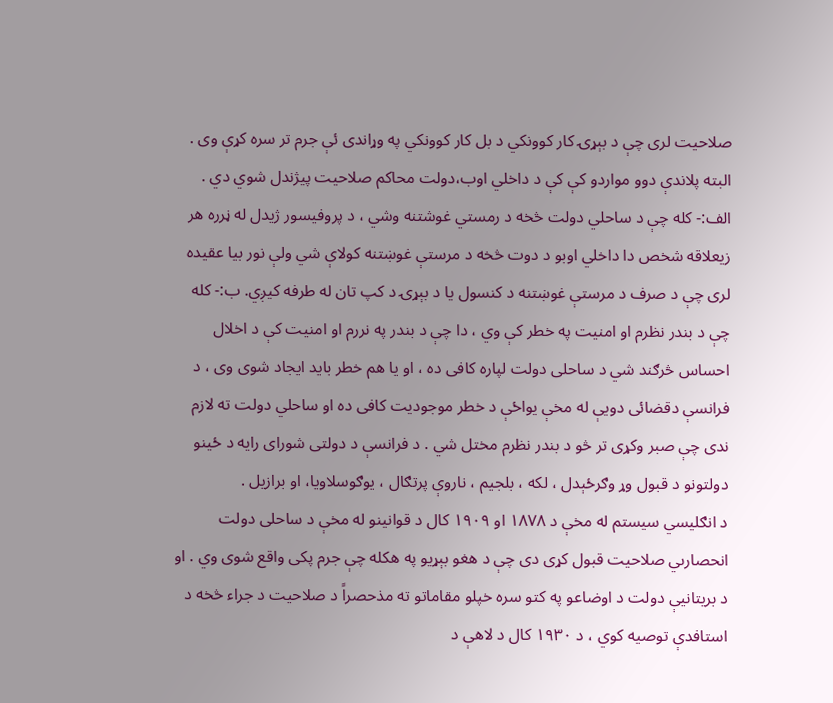صلاحيت لرى چې د بېړۍ کار کوونکي د بل کار کوونکي په وړاندى ئې جرم تر سره کړې وى . البته پلاندې دوو مواردو کې کې د داخلي اوب،دولت محاکم صلاحيت پيژندل شوي دي . الف:- کله چې د ساحلي دولت څخه د رمستي غوشتنه وشي ، د پروفيسور ژيدل له ڼرره هر زيعلاقه شخص دا داخلي اوبو د دوت څخه د مرستې غوښتنه کولاې شي ولې نور بيا عقيده لرى چې د صرف د مرستې غوښتنه د کنسول يا د بېړۍ د کپ تان له طرفه کيږي. ب:- کله چې د بندر نظرم او امنيت په خطر کې وي ، دا چې د بندر په نررم او امنيت کې د اخلال احساس څرګند شي د ساحلى دولت لپاره کافى ده ، او يا هم خطر بايد ايجاد شوى وى ، د فرانسې دقضائى دويې له مخې يواځې د خطر موجوديت کافى ده او ساحلي دولت ته لازم ندى چې صبر وکړى تر څو د بندر نظرم مختل شي . د فرانسې د دولتى شوراى رايه د ځينو دولتونو د قبول وړ وګرځېدل ، لکه ، بلجيم ، ناروې پرتګال ، يوګوسلاويا، او برازيل .
د انګليسي سيستم له مخې د ١٨٧٨ او ١٩٠٩ کال د قوانينو له مخې د ساحلى دولت انحصارىي صلاحيت قبول کړى دى چې د هغو بېړيو په هکله چې جرم پکى واقع شوى وي . او د بريتانيې دولت د اوضاعو په کتو سره خپلو مقاماتو ته مذحصراً د صلاحيت د جراء څخه د استافدې توصيه کوي ، د ١٩٣٠ کال د لاهې د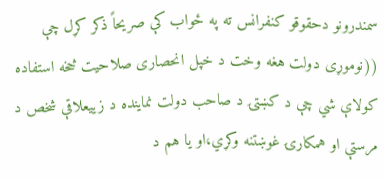سمندرونو دحقوقو کنفرانس ته په ځواب کې صريحاً ذکر کړل چې ((نوموړى دولت هغه وخت د خپل انحصارى صلاحيت څخه استفاده کولاې شي چې د کښتۍ د صاحب دولت نماينده د زييعلاقې شخص د مرستې او همکارۍ غوښتنه وکړي،او يا هم د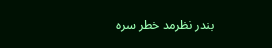بندر نظرمد خطر سره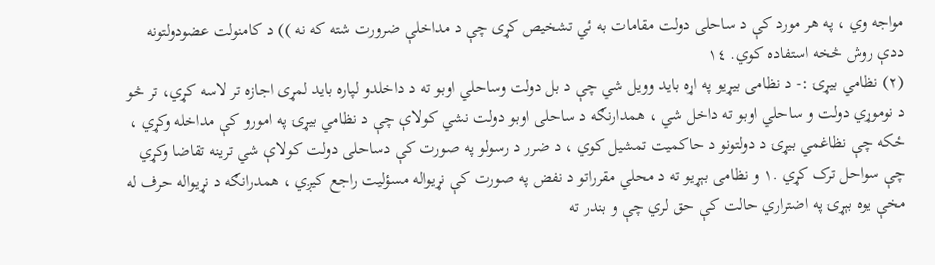مواجه وي ، په هر مورد کې د ساحلى دولت مقامات به ئي تشخيص کړى چې د مداخلې ضرورت شته که نه )) د کامنولت عضودولتونه ددې روش څخه استفاده کوي. ١٤
(٢) نظامي بيړۍ :- د نظامى بيړيو په اړه بايد وويل شي چې د بل دولت وساحلي اوبو ته د داخلدو لپاره بايد لمړى اجازه تر لاسه کړي، تر څو د نوموړي دولت و ساحلي اوبو ته داخل شي ، همدارنګه د ساحلى اوبو دولت نشي کولاې چې د نظامي بيړۍ په امورو کې مداخله وکړي ، ځکه چې نظاغمي بيړۍ د دولتونو د حاکميت تمشيل کوي ، د ضرر د رسولو په صورت کې دساحلى دولت کولاې شي ترينه تقاضا وکړي چې سواحل ترک کړي .١ و نظامى بېړيو ته د محلي مقرراتو د نفض په صورت کې نړيواله مسؤليت راجع کيږي ، همدرانګه د نړيواله حرف له مخې يوه بېړۍ په اضتراري حالت کې حق لري چې و بندر ته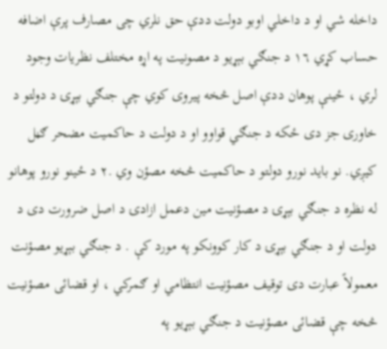داخله شي او د داخلي اوبو دولت ددې حق نلري چى مصارف پرې اضافه حساب کړي ١٦ د جنګي بېړيو د مصونيت په اړه مختلف نظريات وجود لري ، ځينې پوهان ددې اصل څخه پيروى کوي چې جنګي بېړۍ د دولتو د خاورى جز دى ځکه د جنګي قواوو او د دولت د حاکميت مضحر ګڼل کيږي. نو بايد نورو دولتو د حاکميت څخه مصؤن وي .٢ د ځينو نورو پوهانو له نظره د جنګي بېړۍ د مصؤنيت مين دعمل ازادۍ د اصل ضرورت دى د دولت او د جنګي بېړۍ د کار کوونکو په مورد کې . د جنګي بېړيو مصؤنت معمولاً عبارت دى توقيف مصؤنيت انتظامي او ګمرکي ، او قضائى مصؤنيت څخه چې قضائى مصؤنيت د جنګي بېړيو په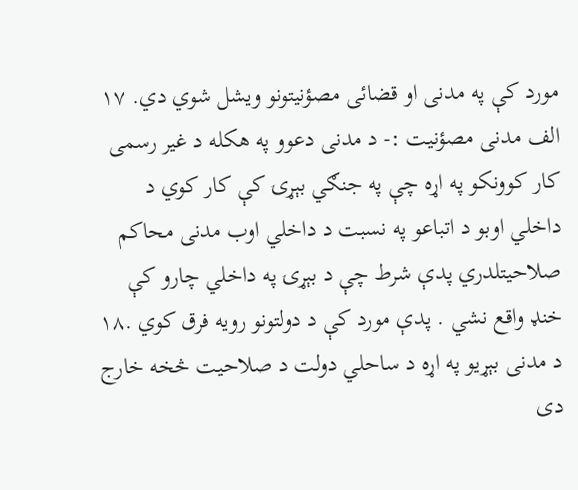مورد کې په مدنى او قضائى مصؤنيتونو ويشل شوي دي. ١٧
الف مدنى مصؤنيت :- د مدنى دعوو په هکله د غير رسمى کار کوونکو په اړه چې په جنګي بېړۍ کې کار کوي د داخلي اوبو د اتباعو په نسبت د داخلي اوب مدنى محاکم صلاحيتلدري پدې شرط چې د بېړۍ په داخلي چارو کې خنډ واقع نشي . پدې مورد کې د دولتونو رويه فرق کوي .١٨ د مدنى بېړيو په اړه د ساحلي دولت د صلاحيت څخه خارج دى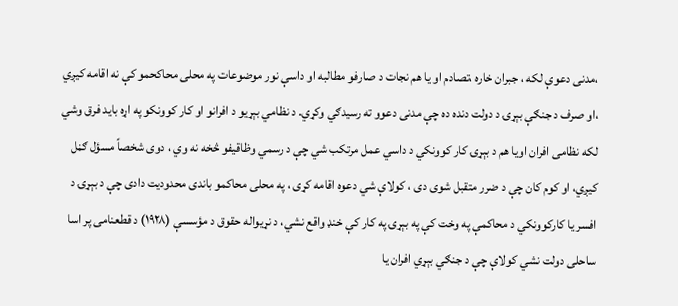،مدنى دعوې لکه ، جبران خاره ،تصادم او يا هم نجات د صارفو مطالبه او داسې نور موضوعات په محلى محاکحمو کې نه اقامه کيږي ،او صرف د جنګې بېړۍ د دولت دنده ده چې مدنى دعوو ته رسيدګي وکړي. د نظامي بېړيو د افرانو او کار کوونکو په اړه بايد فرق وشي لکه نظامى افران اويا هم د بېړۍ کار کوونکي د داسي عمل مرتکب شي چې د رسمي وظاقيفو څخه نه وي ، دوى شخصاً مسؤل ګڼل کيږي، او کوم کان چې د ضرر متقبل شوى دى ، کولاې شي دعوه اقامه کړى ، په محلى محاکمو باندى محدوديت دادى چې د بېړۍ د افسر يا کارکوونکي د محاکمې په وخت کې په بېړۍ په کار کې خنډ واقع نشي، د نړيواله حقوق د مؤسسې (١٩٢٨) د قطعنامى پر اسا ساحلى دولت نشي کولاې چې د جنګي بېړي افران يا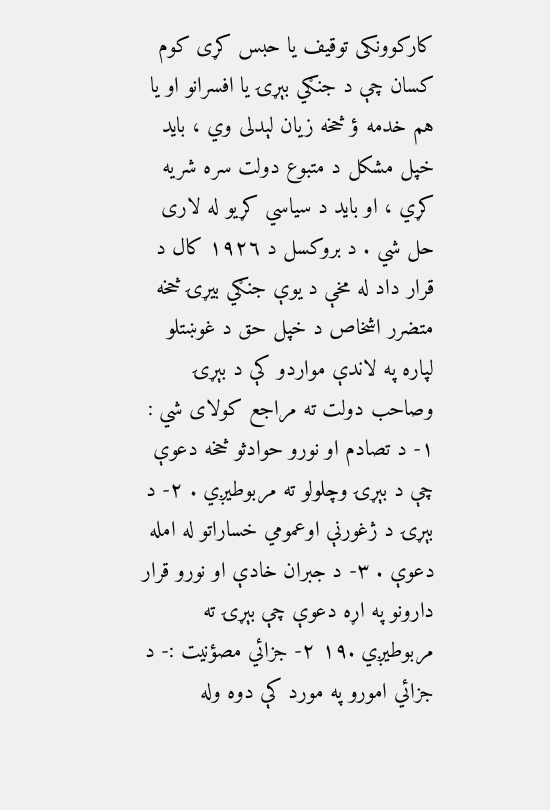کارکوونکى توقيف يا حبس کړى کوم کسان چې د جنګي بېړۍ يا افسرانو او يا هم خدمه ؤ څخه زيان لېدلى وي ، بايد خپل مشکل د متبوع دولت سره شريه کړي ، او بايد د سياسي کړيو له لارى حل شي . د بروکسل د ١٩٢٦ کال د قرار داد له مخې د يوې جنګي بيړۍ څخه متضرر اشخاص د خپل حق د غوښتلو لپاره په لاندې مواردو کې د بېړۍ وصاحب دولت ته مراجع کولاى شي : ١- د تصادم او نورو حوادثو څخه دعوې چې د بېړۍ وچلولو ته مربوطيږي . ٢- د بېړۍ د ژغورنې اوعمومي خساراتو له امله دعوې . ٣- د جبران خادې او نورو قرار دارونو په اړه دعوې چې بېړۍ ته مربوطيږي .١٩ ٢- جزائي مصؤنيت :- د جزائي امورو په مورد کې دوه وله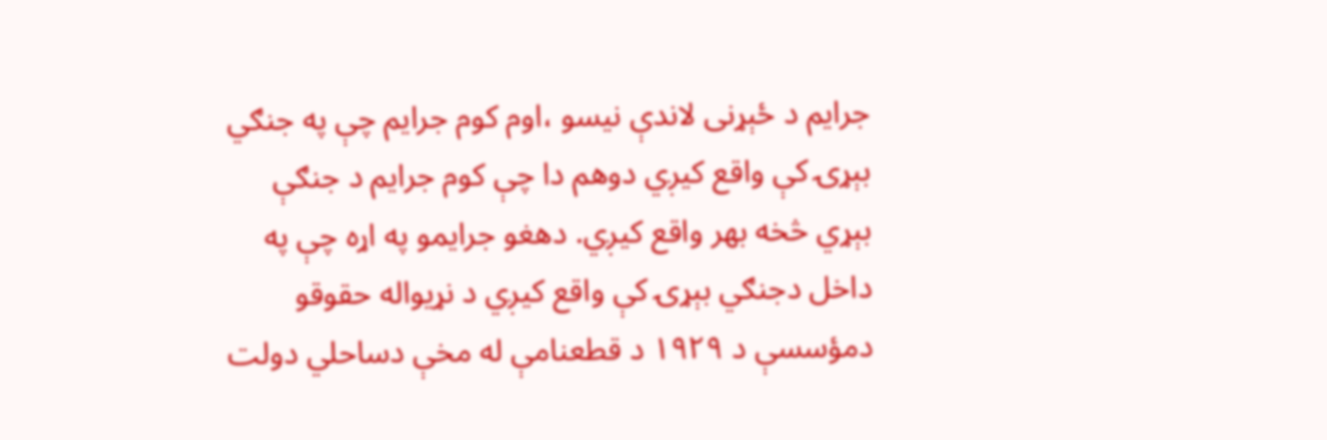جرايم د ځېړنى لاندې نيسو ،اوم کوم جرايم چې په جنګي بېړۍ کې واقع کيږي دوهم دا چې کوم جرايم د جنګې بېړي څخه بهر واقع کيږي. دهغو جرايمو په اړه چې په داخل دجنګي بېړۍ کې واقع کيږي د نړيواله حقوقو دمؤسسې د ١٩٢٩ د قطعنامې له مخې دساحلي دولت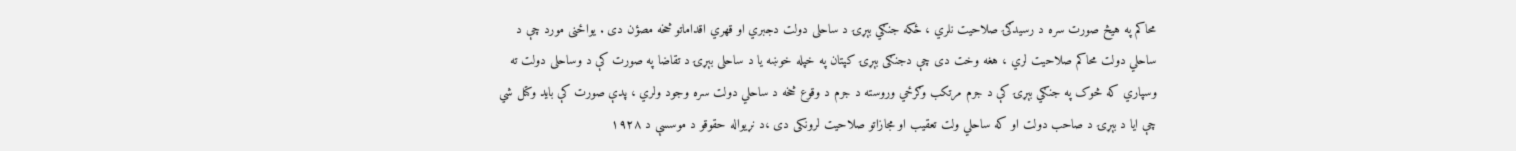محاکم په هيڅ صورت سره د رسيدګۍ صلاحيت نلري ، ځکه جنګي بېړۍ د ساحلى دولت دجبري او قهري اقداماتو څخه مصؤن دى . يواځنى مورد چې د ساحلي دولت محاکم صلاحيت لري ، هغه وخت دى چې دجنګى بېړۍ کپتان په خپله خوښه يا د ساحلى بېړۍ د تقاضا په صورت کې د وساحلى دولت ته وسپاري که څوک په جنګي بېړۍ کې د جرم مرتکب وګرځي وروسته د جرم د وقوع څخه د ساحلي دولت سره وجود ولري ، پدې صورت کې بايد وکتل شي چې ايا د بېړۍ د صاحب دولت او که ساحلي ولت تعقيب او مجازاتو صلاحيت لرونکى دى ،د نړيواله حقوقو د موسسې د ١٩٢٨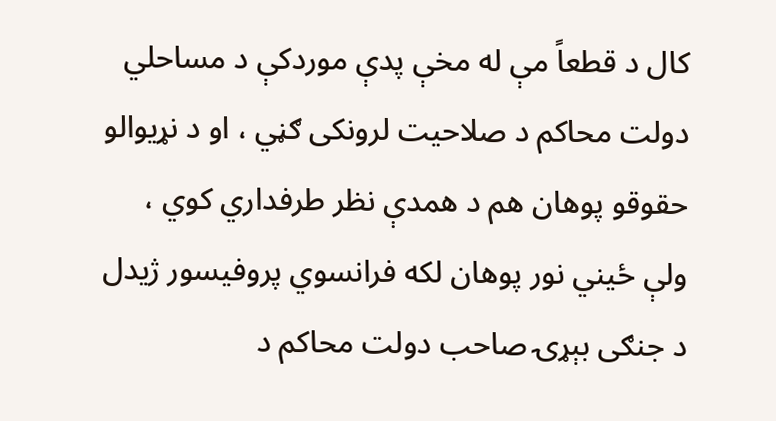کال د قطعاً مې له مخې پدې موردکې د مساحلي دولت محاکم د صلاحيت لرونکى ګڼي ، او د نړيوالو حقوقو پوهان هم د همدې نظر طرفداري کوي ، ولې ځيني نور پوهان لکه فرانسوي پروفيسور ژيدل د جنګى بېړۍ صاحب دولت محاکم د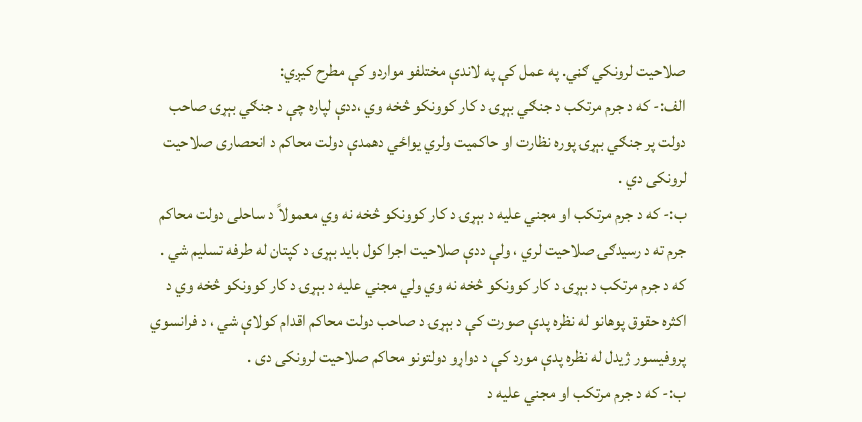صلاحيت لرونکي ګڼي. په عمل کې په لاندې مختلفو مواردو کې مطرح کيږي:
الف:- که د جرم مرتکب د جنګي بېړۍ د کار کوونکو څخه وي ،ددې لپاره چې د جنګي بېړۍ صاحب دولت پر جنګي بېړۍ پوره نظارت او حاکميت ولري يواځي دهمدې دولت محاکم د انحصارى صلاحيت لرونکى دي .
ب:- که د جرم مرتکب او مجني عليه د بېړۍ د کار کوونکو څخه نه وي معمولاً د ساحلى دولت محاکم جرم ته د رسيدګۍ صلاحيت لري ، ولې ددې صلاحيت اجرا کول بايد بېړۍ د کپتان له طرفه تسليم شي . که د جرم مرتکب د بېړۍ د کار کوونکو څخه نه وي ولي مجني عليه د بېړۍ د کار کوونکو څخه وي د اکثره حقوق پوهانو له نظره پدې صورت کې د بېړۍ د صاحب دولت محاکم اقدام کولاې شي ، د فرانسوي پروفيسور ژيدل له نظره پدې مورد کې د دواړو دولتونو محاکم صلاحيت لرونکى دى .
ب:- که د جرم مرتکب او مجني عليه د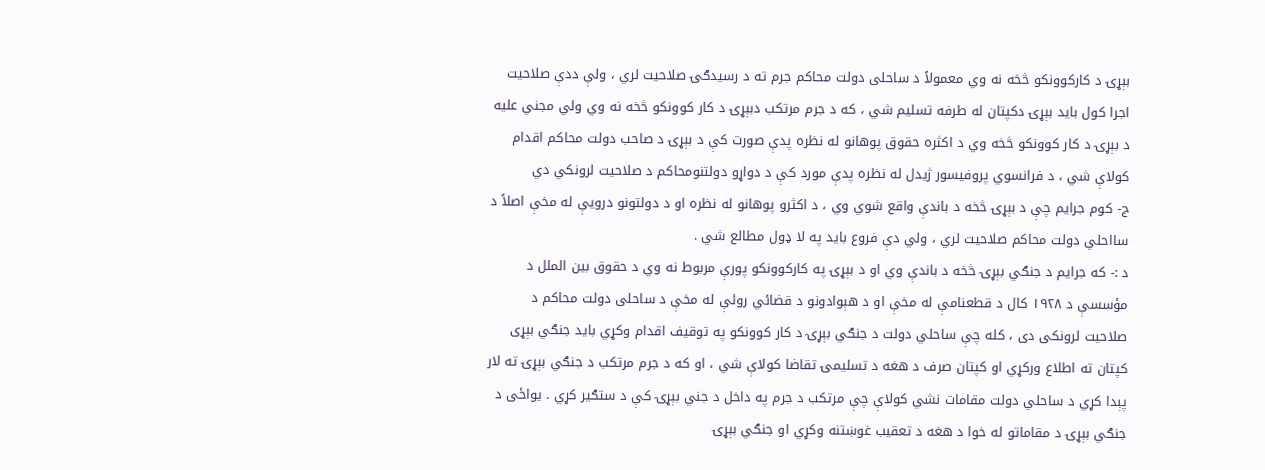بېړۍ د کارکوونکو څخه نه وي معمولاً د ساحلى دولت محاکم جرم ته د رسيدګۍ صلاحيت لري ، ولې ددې صلاحيت اجرا کول بايد بېړۍ دکپتان له طرفه تسليم شي ، که د جرم مرتکب دبېړۍ د کار کوونکو څخه نه وي ولي مجني عليه د بېړۍ د کار کوونکو څخه وي د اکثره حقوق پوهانو له نظره پدې صورت کې د بېړۍ د صاحب دولت محاکم اقدام کولاې شي ، د فرانسوي پروفيسور ژيدل له نظره پدې مورد کې د دواړو دولتنومحاکم د صلاحيت لرونکي دي
ج- کوم جرايم چې د بېړۍ څخه د باندې واقع شوي وي ، د اکثرو پوهانو له نظره او د دولتونو درويې له مخې اصلاً د سااحلي دولت محاکم صلاحيت لري ، ولي دې فروع بايد په لا ډول مطالع شي .
د :- که جرايم د جنګي بېړۍ څخه د باندې وي او د بېړۍ په کارکوونکو پورې مربوط نه وي د حقوق بين الملل د مؤسسې د ١٩٢٨ کال د قطعنامې له مخې او د هېوادونو د قضائي روئې له مخې د ساحلى دولت محاکم د صلاحيت لرونکى دى ، کله چې ساحلي دولت د جنګي بېړۍ د کار کوونکو په توقيف اقدام وکړي بايد جنګي بېړى کپتان ته اطلاع ورکړي او کپتان صرف د هغه د تسليمۍ تقاضا کولاې شي ، او که د جرم مرتکب د جنګي بېړۍ ته لار پېدا کړي د ساحلي دولت مقامات نشي کولاې چې مرتکب د جرم په داخل د جني بېړۍ کې د ستګير کړي . يواځى د جنګي بېړۍ د مقاماتو له خوا د هغه د تعقيب غوښتنه وکړي او جنګي بېړۍ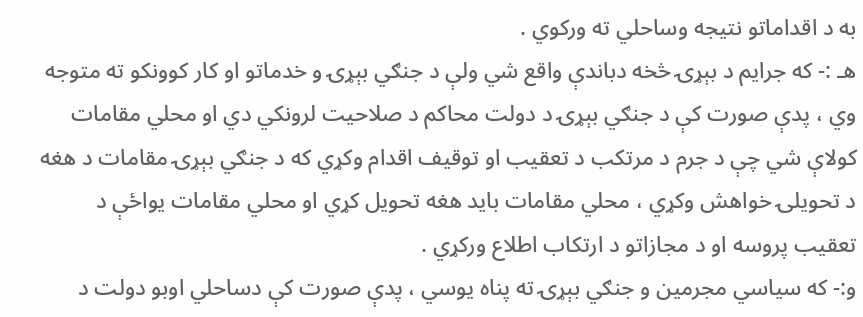به د اقداماتو نتيجه وساحلي ته ورکوي .
هـ :- که جرايم د بېړۍ څخه دباندې واقع شي ولې د جنګي بېړۍ و خدماتو او کار کوونکو ته متوجه وي ، پدې صورت کې د جنګي بېړۍ د دولت محاکم د صلاحيت لرونکي دي او محلي مقامات کولاې شي چې د جرم د مرتکب د تعقيب او توقيف اقدام وکړي که د جنګي بېړۍ مقامات د هغه د تحويلۍ خواهش وکړي ، محلي مقامات بايد هغه تحويل کړي او محلي مقامات يواځې د تعقيب پروسه او د مجازاتو د ارتکاب اطلاع ورکړي .
و:- که سياسي مجرمين و جنګي بېړۍ ته پناه يوسي ، پدې صورت کې دساحلي اوبو دولت د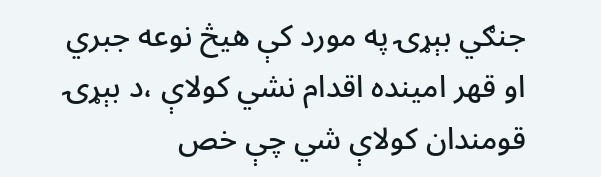جنګي بېړۍ په مورد کې هيڅ نوعه جبري او قهر امينده اقدام نشي کولاې ،د بېړۍ قومندان کولاې شي چې خص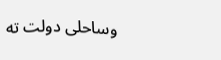وساحلى دولت ته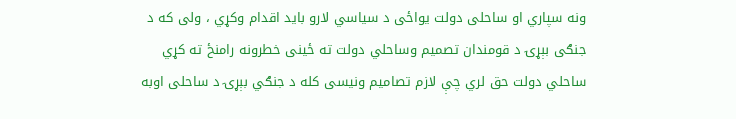ونه سپاري او ساحلى دولت يواځى د سياسي لارو بايد اقدام وکړي ، ولى که د جنګى بېړۍ د قومندان تصميم وساحلي دولت ته ځينى خطرونه رامنځ ته کړي ساحلي دولت حق لري چې لازم تصاميم ونيسى کله د جنګي بېړۍ د ساحلى اوبه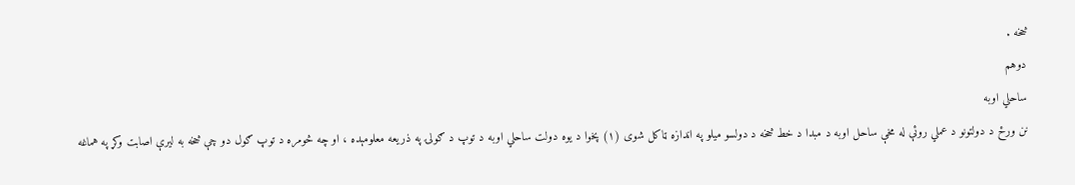څخه .
دوهم
ساحلي اوبه
نن ورځ د دولتونو د عملي روئې له مخې ساحل اوبه د مبدا د خط څخه د دولسو ميلو په اندازه ټاکل شوى (١) پخوا د يوه دولت ساحلي اوبه د توپ د ګولۍ په ذريعه معلومېده ، او چه څومره د توپ ګول دو چې څخه به ليرې اصابت وکړ په هماغه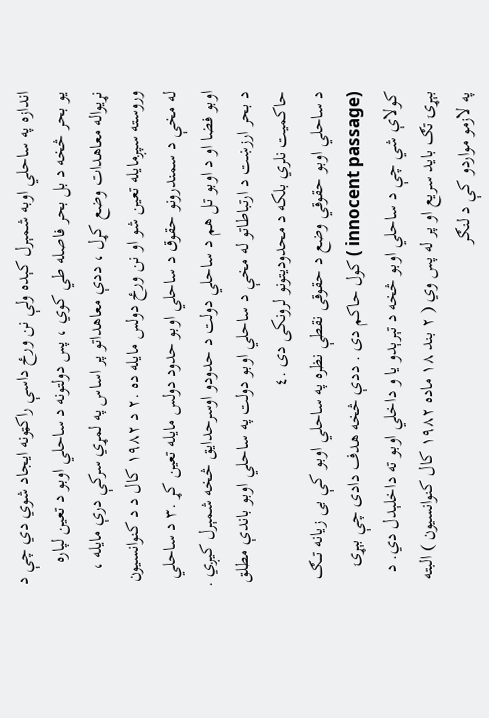اندازه په ساحلي اوبه شمېرل کېده ولې نن ورځ داسې راکټونه ايجاد شوي دي چې د يو بحر څخه د بل بحر فاصله طي کوي ، پس دولتونه د ساحلي اوبو د تعين لپاره نړيواله معاهدات وضع کړل ، ددې معاهداتو پر اساس په لمړي سرکې درې مايله ، وروسته سپږمايله تعين شو او نن ورځ دولس مايله ده .٢ د ١٩٨٢ کال د د کنوانسيون له مخې د سمندرونو حقوق د ساحلي اوبو حدود دولس مايله تعين کړ .٣ د ساحلي اوبو فضا او د اوبو تل هم د ساحلي دولت د حدودو اوسرحدايق څخه شمېرل کيږي . د بحر ارزښت د ارتباطاتو له مخې د ساحلي اوبو دولت په ساحلي اوبو باندې مطلق حاکميت نلري بلکه د محدوديتونو لرونکى دى .٤
د ساحلي اوبو حقوقي وضع د حقوقى نقطې نظره په ساحلي اوبو کې بى زيانه تـــګ (innocent passage ) کول حاکم دى . ددې څخه هدف دادى چې بېړۍ کولاې شي چې د ساحلي اوبو څخه د تېرېدو يا و داخلي اوبو ته داخلېدل دي. د بېړۍ تګ بايد سريع او پر له پس وي ( ٢ بند ١٨ ماده ١٩٨٢ کال کنوانسيون ) البته په لازمو مواردو کې د لنګر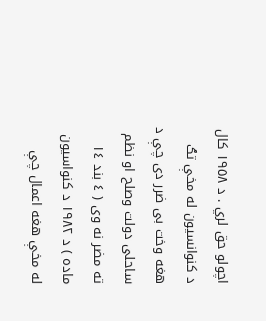اچولو حق لري . د ١٩٥٨ کال د کنوانسيون له مخې تګ هغه وخت بى ضرر دى چې د ساحلى دولت وصلح او نظم ته مضر نه وى ( ٤ بند ١٤ ماده ) د ١٩٨٢ د کنواسيون له مخې هغه اعمال چې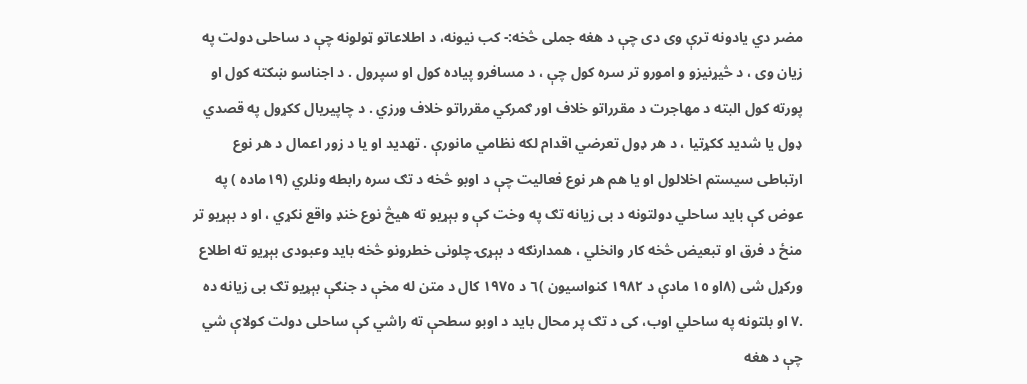مضر دي يادونه ترې وى دى چې د هغه جملى څخه:- کب نيونه، د اطلاعاتو ټولونه چې د ساحلى دولت په زيان وى ، د څيړنيزو و امورو تر سره کول چې ، د مسافرو پياده کول او سپرول . د اجناسو ښکته کول او پورته کول البته د مهاجرت د مقرراتو خلاف اور ګمرکي مقرراتو خلاف ورزي . د چاپيريال ککړول په قصدي ډول يا شديد ککړتيا ، د هر ډول تعرضي اقدام لکه نظامي مانورې . تهديد او يا د زور اعمال د هر نوع ارتباطى سيستم اخلالول او يا هم هر نوع فعاليت چې د اوبو څخه د تګ سره رابطه ونلري (١٩ماده ) په عوض کې بايد ساحلي دولتونه د بى زيانه تګ په وخت کې و بېړيو ته هيڅ نوع خنډ واقع نکړي ، او د بېړيو تر منځ د فرق او تبعيض څخه کار وانخلي ، همدارنګه د بېړۍ چلونى خطرونو څخه بايد وعبودى بېړيو ته اطلاع ورکړل شى (٨او ١٥ مادې د ١٩٨٢ کنواسيون )٦ د ١٩٧٥ کال د متن له مخې د جنګې بېړيو تګ بى زيانه ده .٧ او بلتونه په ساحلي اوب، کى د تګ پر محال بايد د اوبو سطحې ته راشي کې ساحلى دولت کولاې شي چې د هغه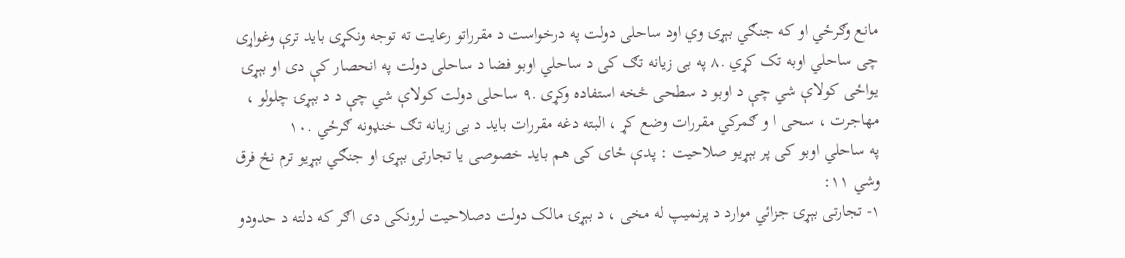مانع وګرځي او که جنګي بېړۍ وي اود ساحلى دولت په درخواست د مقرراتو رعايت ته توجه ونکړى بايد ترې وغواړى چى ساحلي اوبه تک کړي .٨ په بى زيانه تګ کى د ساحلي اوبو فضا د ساحلى دولت په انحصار کې دى او بېړۍ يواځى کولاې شي چې د اوبو د سطحى څخه استفاده وکړى .٩ ساحلى دولت کولاې شي چې د د بېړۍ چلولو ، مهاجرت ، سحى ا و ګمرکي مقررات وضع کړ ، البته دغه مقررات بايد د بى زيانه تګ خنډونه ګرځي .١٠
په ساحلي اوبو کى پر بېړيو صلاحيت : پدې ځاى کى هم بايد خصوصى يا تجارتى بېړۍ او جنګي بېړيو ترم نځ فرق وشي ١١:
١- تجارتى بېړۍ جزائي موارد د پرنميپ له مخى ، د بېړۍ مالک دولت دصلاحيت لرونکى دى اګر که دلته د حدودو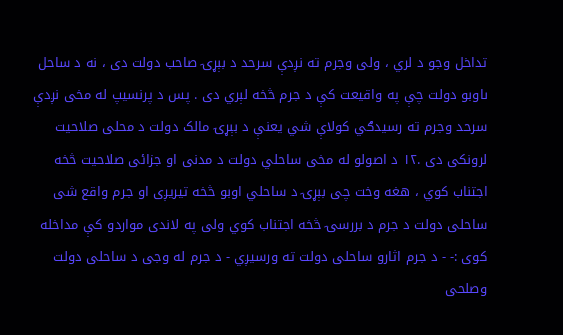تداخل وجو د لري ، ولى وجرم ته نږدې سرحد د بېړۍ صاحب دولت دى ، نه د ساحل ىاوبو دولت چې په واقيعت کې د جرم څخه لېري دى . پس د پرنسيپ له مخى نږدې سرحد وجرم ته رسيدګي کولاې شي يعنې د بېړۍ مالک دولت د محلى صلاحيت لرونکى دى .١٢ د اصولو له مخى ساحلي دولت د مدنى او جزائى صلاحيت څخه اجتناب کوي ، هغه وخت چى بېړۍ د ساحلي اوبو څخه تيريږى او جرم واقع شى ساحلى دولت د جرم د بررسۍ څخه اجتناب کوي ولى په لاندى مواردو کې مداخله کوى :- - د جرم اثارو ساحلى دولت ته ورسيږي - د جرم له وجى د ساحلى دولت وصلحى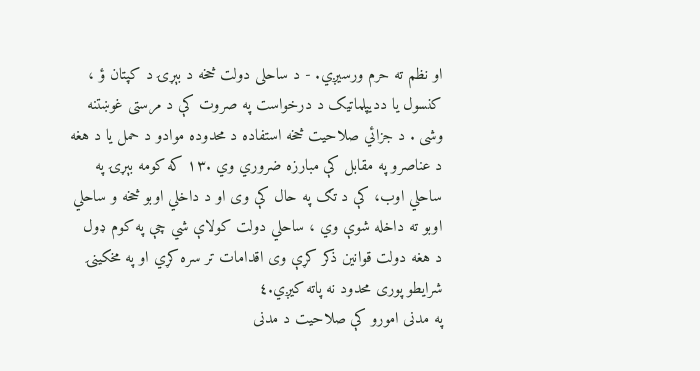او نظم ته حرم ورسيږي. - د ساحلى دولت څخه د بېړۍ د کپتان ؤ ، کنسول يا دديپلماتيک د درخواست په صروت کې د مرستى غوښتنه وشى . د جزائي صلاحيت څخه استفاده د محدوده موادو د حمل يا د هغه د عناصرو په مقابل کې مبارزه ضروري وي .١٣ که کومه بېړۍ په ساحلي اوب، کې د تګ په حال کې وى او د داخلي اوبو څخه و ساحلي اوبو ته داخله شوې وي ، ساحلي دولت کولاې شي چې په کوم ډول د هغه دولت قوانين ذکر کړې وى اقدامات تر سره کړي او په مخکينۍ شرايطو پورى محدود نه پاته کيږي.٤
په مدنى امورو کې صلاحيت د مدنى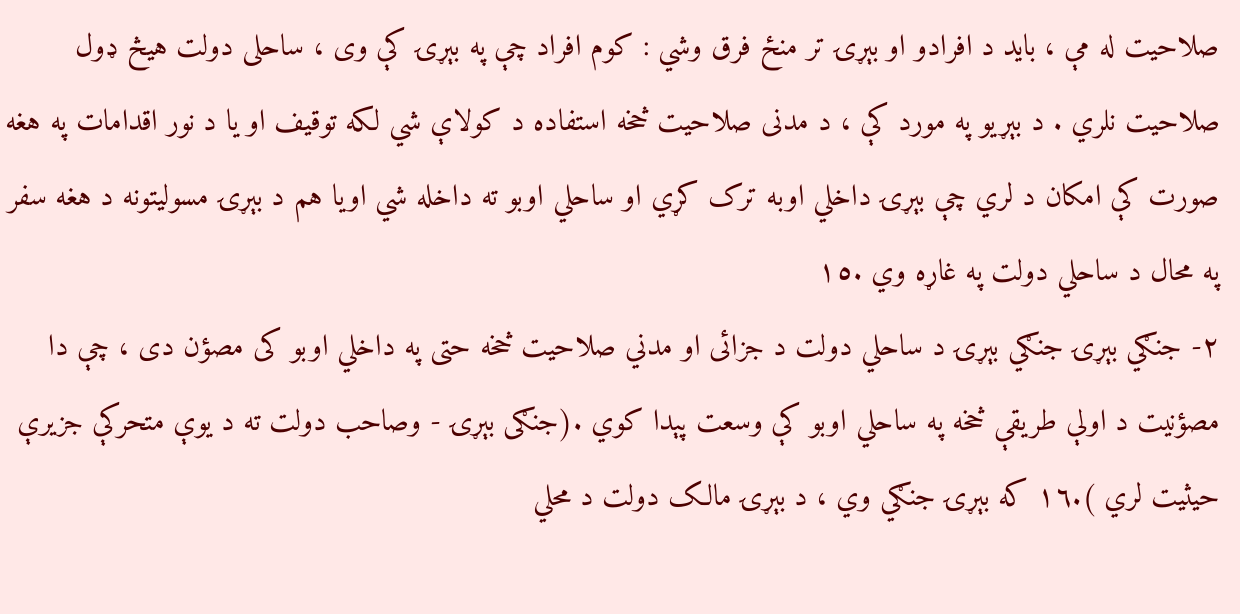صلاحيت له مې ، بايد د افرادو او بېړۍ تر منځ فرق وشي : کوم افراد چې په بېړۍ کې وى ، ساحلى دولت هيڅ ډول صلاحيت نلري . د بېړيو په مورد کې ، د مدنى صلاحيت څخه استفاده د کولاې شي لکه توقيف او يا د نور اقدامات په هغه صورت کې امکان د لري چې بېړۍ داخلي اوبه ترک کړي او ساحلي اوبو ته داخله شي اويا هم د بېړۍ مسوليتونه د هغه سفر په محال د ساحلي دولت په غاړه وي .١٥
٢- جنګي بېړۍ جنګي بېړۍ د ساحلي دولت د جزائى او مدني صلاحيت څخه حتى په داخلي اوبو کى مصؤن دى ، چې دا مصؤنيت د اولې طريقې څخه په ساحلي اوبو کې وسعت پېدا کوي .(جنګى بېړۍ - وصاحب دولت ته د يوې متحرکې جزيرې حيثيت لري ).١٦ که بېړۍ جنګي وي ، د بېړۍ مالک دولت د محلي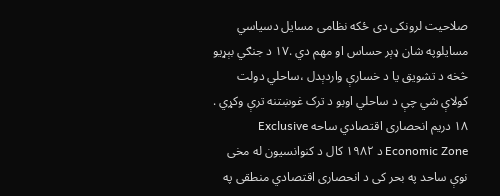صلاحيت لرونکى دى ځکه نظامى مسايل دسياسي مسايلوپه شان ډېر حساس او مهم دي .١٧ د جنګي بېړيو څخه د تشويق يا د خسارې واردېدل ،ساحلي دولت کولاې شي چې د ساحلي اوبو د ترک غوښتنه ترې وکړي . ١٨ دريم انحصارى اقتصادي ساحه Exclusive Economic Zone د ١٩٨٢ کال د کنوانسيون له مخى نوې ساحد په بحر کى د انحصارى اقتصادي منطقى په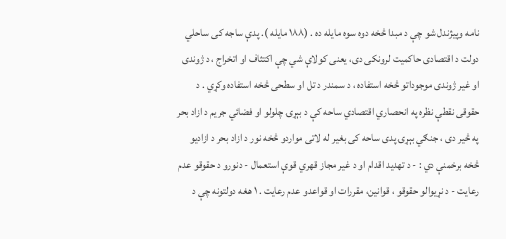نامه وپيژندل شو چې د مبدا څخه دوه سوه مايله ده . (١٨٨ مايله ). پدې ساجه کى ساحلي دولت د اقتصادى حاکميت لرونکى دى، يعنى کولاې شي چې اکتثاف او اتخراج ، د ژوندى او غير ژوندى موجوداتو څخه استفاده ، د سمندر د تل او سطحى څخه استفاده وکړي . د حقوقى نقطې نظره په انحصاري اقتصادي ساحه کې د بېړۍ چلولو او فضائي جريم د ازاد بحر په څير دى ، جنګي بېړۍ پدى ساحه کى بغير له لاتى مواردو څخه نور د ازاد بحر د ازاديو څخه برخمنې دي : - د تهديد اقدام او د غير مجاز قهري قوې استعمال - دنورو د حقوقو عدم رعايت - د نړيوالو حقوقو ، قوانين، مقررات او قواعدو عدم رعايت . ١ هغه دولتونه چې د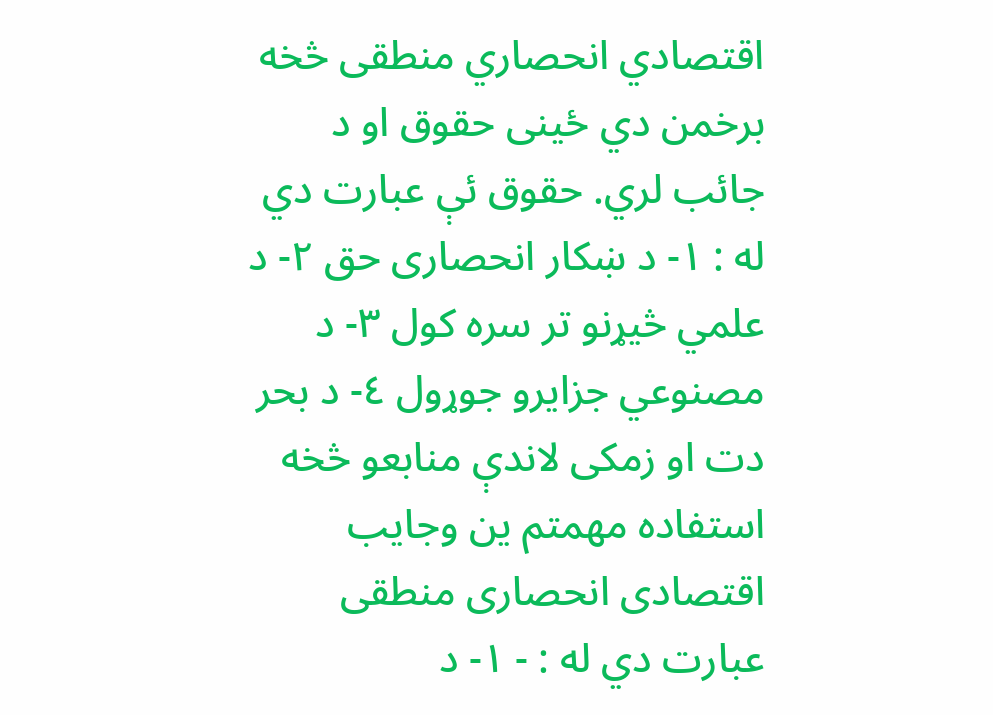اقتصادي انحصاري منطقى څخه برخمن دي ځينى حقوق او د جائب لري. حقوق ئې عبارت دي له : ١- د ښکار انحصارى حق ٢- د علمي څيړنو تر سره کول ٣- د مصنوعي جزايرو جوړول ٤- د بحر دت او زمکى لاندې منابعو څخه استفاده مهمتم ين وجايب اقتصادى انحصارى منطقى عبارت دي له : - ١- د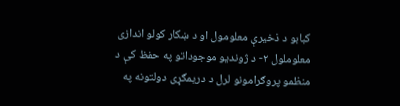کبابو د ذخيرې معلومول او د ښکار کولو اندازى معلوملول ٢- د ژونديو موجوداتو په حفظ کې د منظمو پروګرامونو لرل د دريمګړى دولتونه په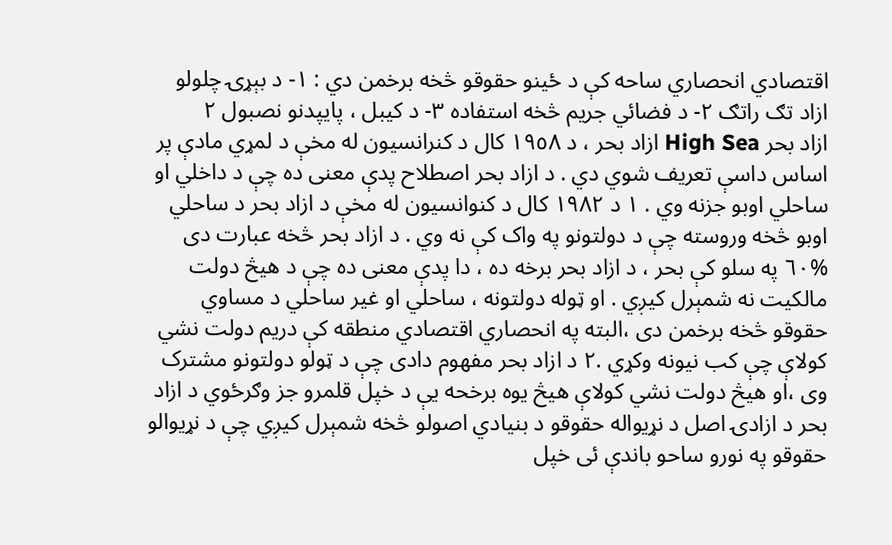اقتصادي انحصاري ساحه کې د ځينو حقوقو څخه برخمن دي : ١- د بېړۍ چلولو ازاد تګ راتګ ٢- د فضائي جريم څخه استفاده ٣- د کيبل ، پايپدنو نصبول ٢
ازاد بحر High Sea ازاد بحر ، د ١٩٥٨ کال د کنرانسيون له مخې د لمړي مادې پر اساس داسې تعريف شوي دي . د ازاد بحر اصطلاح پدې معنى ده چې د داخلي او ساحلي اوبو جزنه وي . ١ د ١٩٨٢ کال د کنوانسيون له مخې د ازاد بحر د ساحلي اوبو څخه وروسته چې د دولتونو په واک کې نه وي . د ازاد بحر څخه عبارت دى %٦٠ په سلو کې بحر ، د ازاد بحر برخه ده ، دا پدې معنى ده چې د هيڅ دولت مالکيت نه شمېرل کيږي . او ټوله دولتونه ، ساحلي او غير ساحلي د مساوي حقوقو څخه برخمن دى ،البته په انحصاري اقتصادي منطقه کې دريم دولت نشي کولاې چې کب نيونه وکړي .٢ د ازاد بحر مفهوم دادى چې د ټولو دولتونو مشترک وى ،او هيڅ دولت نشي کولاې هيڅ يوه برخحه يې د خپل قلمرو جز وګرځوي د ازاد بحر د ازادۍ اصل د نړيواله حقوقو د بنيادي اصولو څخه شمېرل کيږي چې د نړيوالو حقوقو په نورو ساحو باندې ئى خپل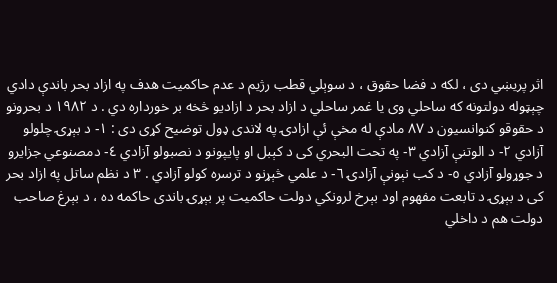اثر پريښي دى ، لکه د فضا حقوق ، د سوېلي قطب رژيم د عدم حاکميت هدف په ازاد بحر باندې دادي چېټوله دولتونه که ساحلي وى يا غمر ساحلي د ازاد بحر د ازاديو څخه بر خورداره دي . د ١٩٨٢ د بحرونو د حقوقو کنوانسيون د ٨٧ مادې له مخې ئې ازادۍ په لاندى ډول توضيح کړى دى : ١- د بېړۍ چلولو آزادي ٢- د الوتنې آزادي ٣- په تحت البحري کى د کېبل او پايپونو د نصبولو آزادي ٤- دمصنوعي جزايرو د جوړولو آزادي ٥- د کب نېونې آزادۍ ٦- د علمي څېړنو د ترسره کولو آزادي . ٣ د نظم ساتل په ازاد بحر کى د بېړۍ د تابعت مفهوم اود بېرخ لرونکي دولت حاکميت پر بېړۍ باندى حاکمه ده ، د بېرغ صاحب دولت هم د داخلي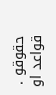حقوقو . قواعد او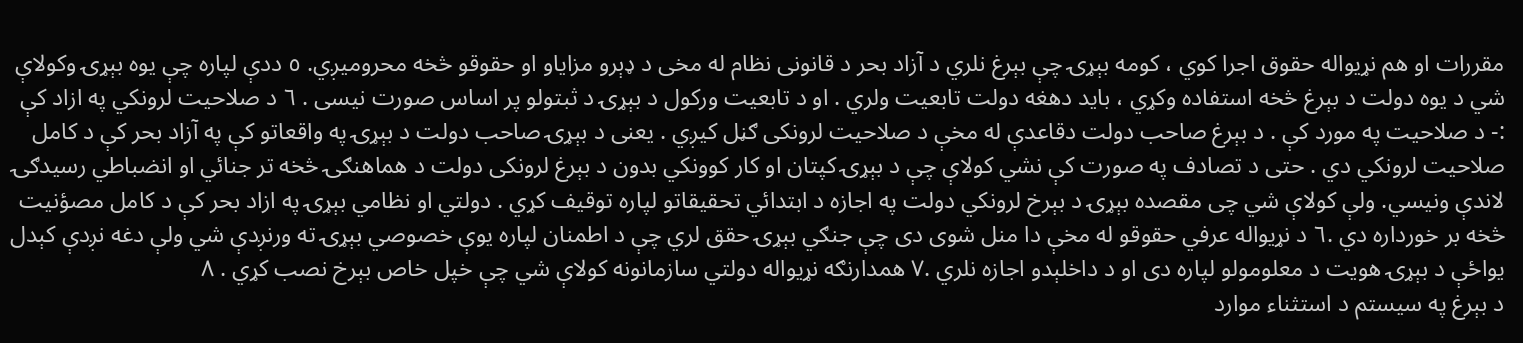مقررات او هم نړيواله حقوق اجرا کوي ، کومه بېړۍ چې بېرغ نلري د آزاد بحر د قانونى نظام له مخى د ډېرو مزاياو او حقوقو څخه محروميږي. ٥ ددې لپاره چې يوه بېړۍ وکولاې شي د يوه دولت د بېرغ څخه استفاده وکړي ، بايد دهغه دولت تابعيت ولري . او د تابعيت ورکول د بېړۍ د ثبتولو پر اساس صورت نيسى . ٦ د صلاحيت لرونکي په ازاد کې :- د صلاحيت په مورد کې . د بېرغ صاحب دولت دقاعدې له مخې د صلاحيت لرونکى ګڼل کيږي . يعنى د بېړۍ صاحب دولت د بېړۍ په واقعاتو کې په آزاد بحر کې د کامل صلاحيت لرونکي دي . حتى د تصادف په صورت کې نشي کولاې چې د بېړۍ کپتان او کار کوونکي بدون د بېرغ لرونکى دولت د هماهنګۍ څخه تر جنائي او انضباطي رسيدګۍ لاندې ونيسي. ولې کولاې شي چى مقصده بېړۍ د بېرخ لرونکي دولت په اجازه د ابتدائي تحقيقاتو لپاره توقيف کړي . دولتي او نظامي بېړۍ په ازاد بحر کې د کامل مصؤنيت څخه بر خورداره دي .٦ د نړيواله عرفي حقوقو له مخې دا منل شوى دى چې جنګي بېړۍ حقق لري چې د اطمنان لپاره يوې خصوصي بېړۍ ته ورنږدې شي ولې دغه نږدې کېدل يواځې د بېړۍ هويت د معلومولو لپاره دى او د داخلېدو اجازه نلري .٧ همدارنګه نړيواله دولتي سازمانونه کولاې شي چې خپل خاص بېرخ نصب کړي . ٨
د بېرغ په سيستم د استثناء موارد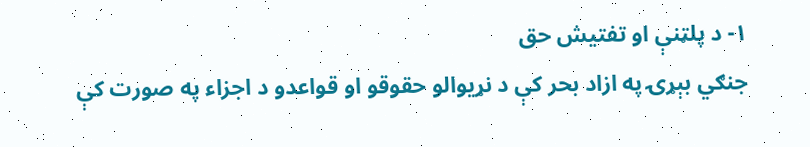١- د پلټنې او تفتيش حق
جنګي بېړۍ په ازاد بحر کې د نړيوالو حقوقو او قواعدو د اجزاء په صورت کې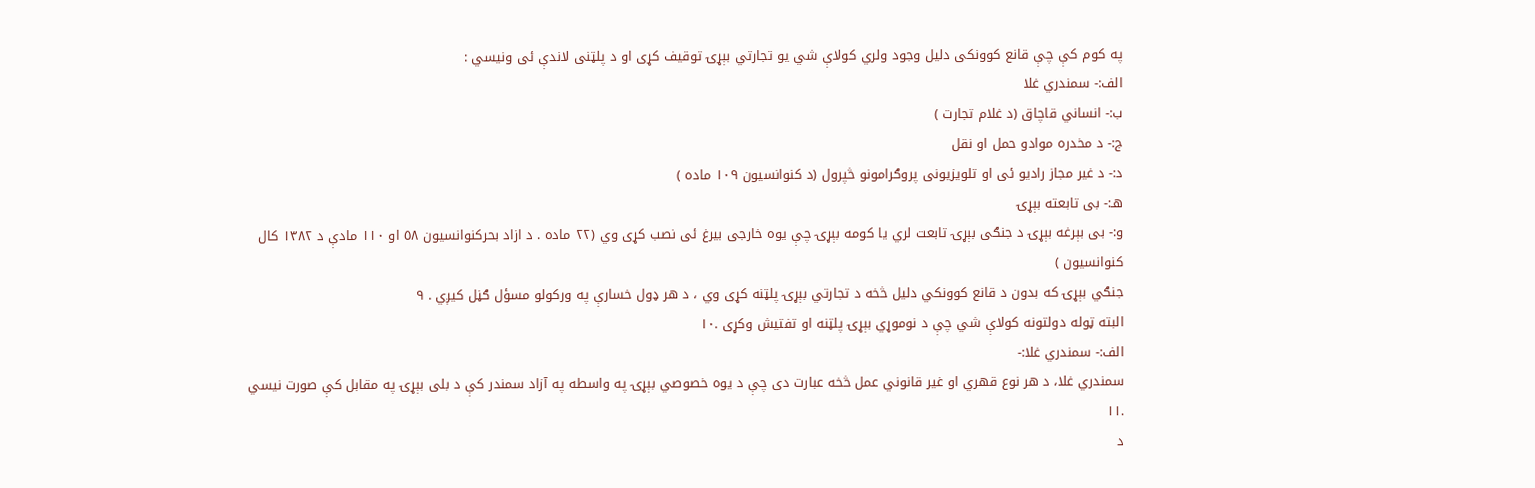په کوم کې چې قانع کوونکى دليل وجود ولري کولاې شي يو تجارتي بېړۍ توقيف کړى او د پلټنى لاندې ئى ونيسي :
الف:- سمندري غلا
ب:- انساني قاچاق (د غلام تجارت )
ج:- د مخدره موادو حمل او نقل
د:- د غير مجاز راديو ئى او تلويزيونى پروګرامونو څپرول (د کنوانسيون ١٠٩ ماده )
هـ:- بى تابعته بېړۍ
و:- بى بېرغه بېړۍ د جنګى بېړۍ تابعت لري يا کومه بېړۍ چې يوه خارجى بيرغ ئى نصب کړى وي (٢٢ ماده . د ازاد بحرکنوانسيون ٥٨ او ١١٠ مادې د ١٣٨٢ کال کنوانسيون )
جنګي بېړۍ که بدون د قانع کوونکي دليل څخه د تجارتي بېړۍ پلټنه کړى وي ، د هر ډول خسارې په ورکولو مسؤل ګڼل کيږي . ٩
البته ټوله دولتونه کولاې شي چې د نوموړي بېړۍ پلټنه او تفتيش وکړى .١٠
الف:- سمندري غلا:-
سمندري غلا، د هر نوع قهري او غير قانوني عمل څخه عبارت دى چې د يوه خصوصي بېړۍ په واسطه په آزاد سمندر کې د بلى بېړۍ په مقابل کې صورت نيسي .١١
د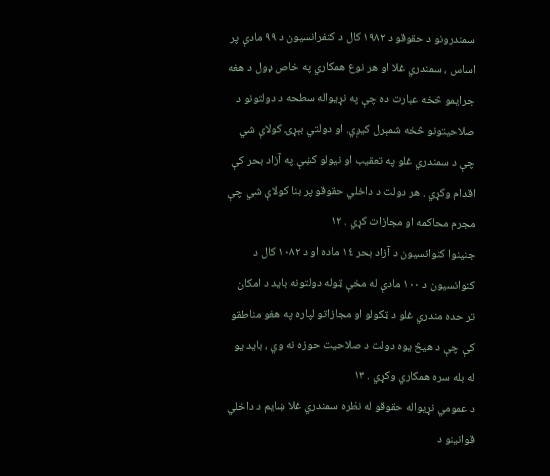سمندرونو د حقوقو د ١٩٨٢ کال د کنفرانسيون د ٩٩ مادې پر اساس ، سمندري غلا او هر نوع همکاري په خاص ډول د هغه جرايمو څخه عبارت ده چې په نړيواله سطحه د دولتونو د صلاحيتونو څخه شمېرل کيږي. او دولتي بېړۍ کولاې شي چې د سمندري غلو په تعقيب او نيولو کښې په آزاد بحر کې اقدام وکړي . هر دولت د داخلي حقوقو پر بنا کولاې شي چې مجرم محاکمه او مجازات کړي . ١٢
جنينوا کنوانسيون د آزاد بحر ١٤ ماده او د ١٠٨٢ کال د کنوانسيون د ١٠٠ مادې له مخې ټوله دولتونه بايد د امکان تر حده مندري غلو د ټکولو او مجازاتو لپاره په هغو مناطقو کې چې د هيڅ يوه دولت د صلاحيت حوزه نه وي ، بايد يو له بله سره همکاري وکړي . ١٣
د عمومي نړيواله حقوقو له نظره سمندري غلا ښايم د داخلي قوانينو د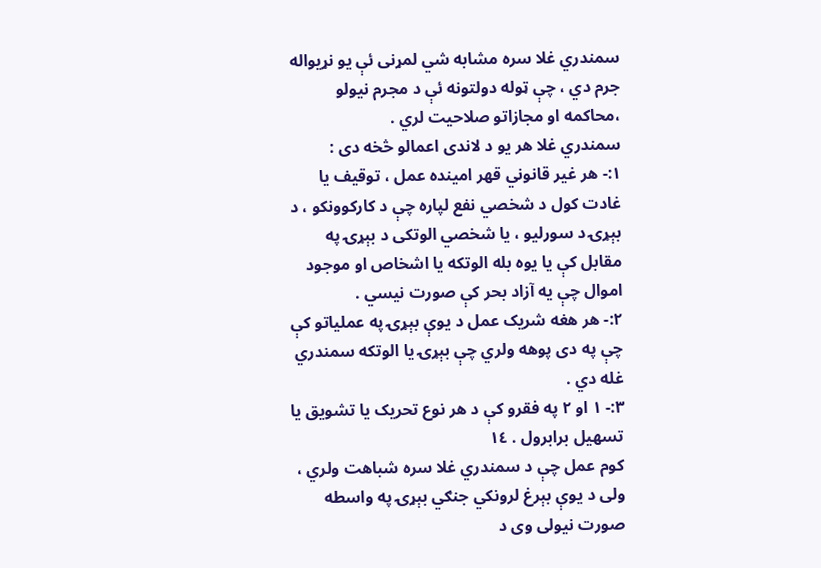سمندري غلا سره مشابه شي لمړنى ئې يو نړيواله جرم دي ، چې ټوله دولتونه ئې د مجرم نيولو ،محاکمه او مجازاتو صلاحيت لري .
سمندري غلا هر يو د لاندى اعمالو څخه دى :
١:- هر غير قانوني قهر امينده عمل ، توقيف يا غادت کول د شخصي نفع لپاره چې د کارکوونکو ، د بېړۍ د سورليو ، يا شخصي الوتکى د بېړۍ په مقابل کې يا يوه بله الوتکه يا اشخاص او موجود اموال چې يه آزاد بحر کې صورت نيسي .
٢:- هر هغه شريک عمل د يوې بېړۍ په عملياتو کې چې په دى پوهه ولري چې بېړۍ يا الوتکه سمندري غله دي .
٣:- ١ او ٢ په فقرو کې د هر نوع تحريک يا تشويق يا تسهيل برابرول . ١٤
کوم عمل چې د سمندري غلا سره شباهت ولري ، ولى د يوې بېرغ لرونکي جنګي بېړۍ په واسطه صورت نيولى وى د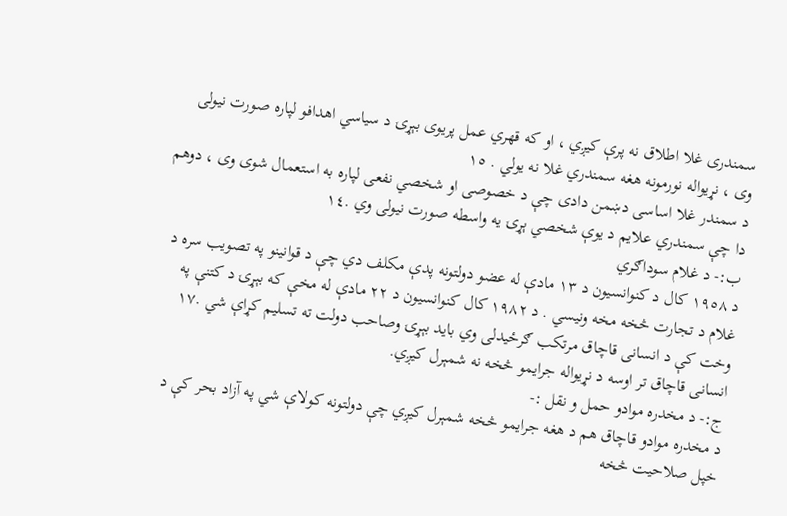سمندرى غلا اطلاق نه پرې کيږي ، او که قهري عمل پريوى بېړۍ د سياسي اهدافو لپاره صورت نيولى وى ، نړيواله نورمونه هغه سمندري غلا نه يولي . ١٥
د سمندر غلا اساسى دښمن دادى چې د خصوصى او شخصي نفعى لپاره به استعمال شوى وى ، دوهم دا چې سمندري علايم د يوې شخصي ېړۍ يه واسطه صورت نيولى وي .١٤
ب:- د غلام سوداګري
د ١٩٥٨ کال د کنوانسيون د ١٣ مادې له عضو دولتونه پدې مکلف دي چې د قوانينو په تصويب سره د غلام د تجارت څخه مخه ونيسي . د ١٩٨٢ کال کنوانسيون د ٢٢ مادې له مخې که بېړۍ د کتنې په وخت کې د انسانى قاچاق مرتکب ګرځيدلى وي بايد بېړۍ وصاحب دولت ته تسليم کړاې شي .١٧
انسانى قاچاق تر اوسه د نړيواله جرايمو څخه نه شمېرل کيږي.
ج:- د مخدره موادو حمل و نقل :-
د مخدره موادو قاچاق هم د هغه جرايمو څخه شمېرل کيږي چې دولتونه کولاې شي په آزاد بحر کې د خپل صلاحيت څخه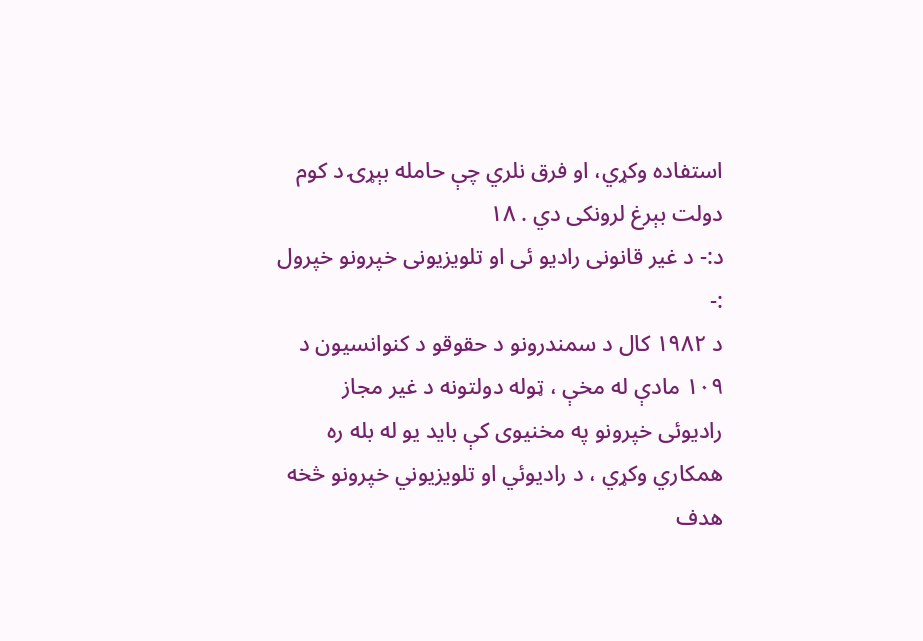استفاده وکړي، او فرق نلري چې حامله بېړۍ د کوم دولت بېرغ لرونکى دي . ١٨
د:- د غير قانونى راديو ئى او تلويزيونى خپرونو خپرول :-
د ١٩٨٢ کال د سمندرونو د حقوقو د کنوانسيون د ١٠٩ مادې له مخې ، ټوله دولتونه د غير مجاز راديوئى خپرونو په مخنيوى کې بايد يو له بله ره همکاري وکړي ، د راديوئي او تلويزيوني خپرونو څخه هدف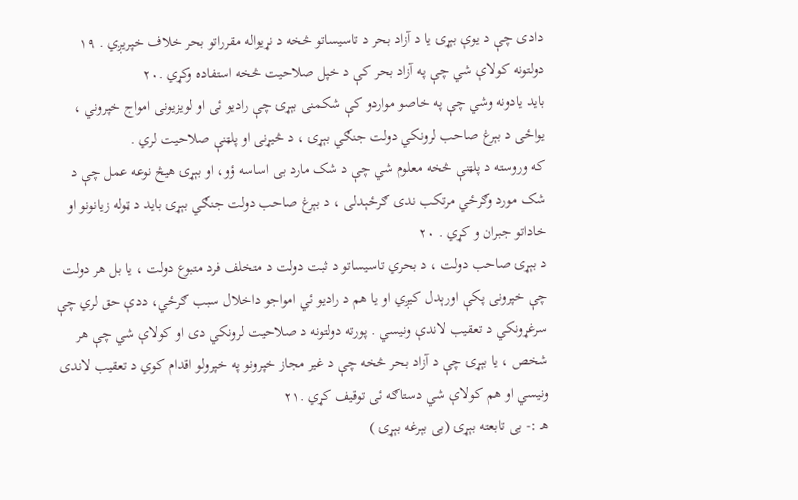دادى چې د يوې بېړۍ يا د آزاد بحر د تاسيساتو څخه د نړيواله مقرراتو بحر خلاف خپريږي . ١٩
دولتونه کولاې شي چې په آزاد بحر کې د خپل صلاحيت څخه استفاده وکړي .٢٠
بايد يادونه وشي چې په خاصو مواردو کې شکمنى بېړۍ چې راديو ئى او لويزيونى امواج خپروني ، يواځى د بېرغ صاحب لرونکي دولت جنګي بېړۍ ، د څيړنى او پلټنې صلاحيت لري .
که وروسته د پلټنې څخه معلوم شي چې د شک مارد بى اساسه ؤو، او بېړۍ هيڅ نوعه عمل چې د شک مورد وګرځي مرتکب ندى ګرځېدلى ، د بېرغ صاحب دولت جنګي بېړۍ بايد د ټوله زيانونو او خاداتو جبران و کړي . ٢٠
د بېړۍ صاحب دولت ، د بحري تاسيساتو د ثبت دولت د متخلف فرد متبوع دولت ، يا بل هر دولت چې خپرونى پکې اورېدل کيږي او يا هم د راديو ئي امواجو داخلال سبب ګرځي، ددې حق لري چې سرغړونکي د تعقيب لاندې ونيسي . پورته دولتونه د صلاحيت لرونکي دى او کولاې شي چې هر شخص ، يا بېړۍ چې د آزاد بحر څخه چې د غير مجاز خپرونو په خپرولو اقدام کوي د تعقيب لاندى ونيسي او هم کولاې شي دستاګه ئى توقيف کړي .٢١
هـ :- بى تابعته بېړۍ (بى بېرغه بېړۍ )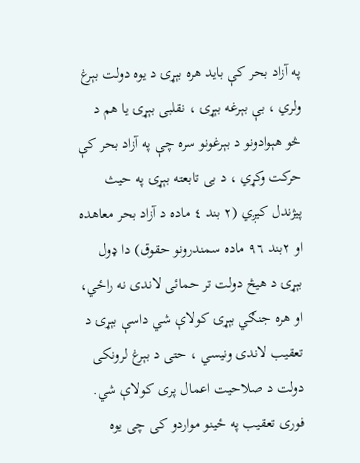په آزاد بحر کې بايد هره بېړۍ د يوه دولت بېرغ ولري ، بې بېرغه بېړۍ ، نقلبى بېړۍ يا هم د څو هېوادونو د بېرغونو سره چې په آزاد بحر کې حرکت وکړي ، د بى تابعته بېړۍ په حيث پيژندل کيږي (٢ بند ٤ ماده د آزاد بحر معاهده او ٢بند ٩٦ ماده سمندرونو حقوق) دا ډول بېړۍ د هيڅ دولت تر حمائى لاندى نه راځي، او هره جنګي بېړۍ کولاې شي داسې بېړۍ د تعقيب لاندى ونيسي ، حتى د بېرغ لرونکى دولت د صلاحيت اعمال پرى کولاې شي.
فورى تعقيب په ځينو مواردو کى چى يوه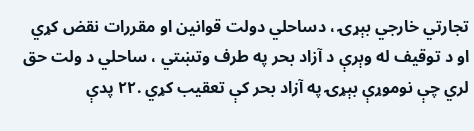تجارتي خارجي بېړۍ ، دساحلي دولت قوانين او مقررات نقض کړي او د توقيف له وېرې د آزاد بحر په طرف وتښتي ، ساحلي د ولت حق لري چې نوموړې بېړۍ په آزاد بحر کې تعقيب کړي .٢٢ پدې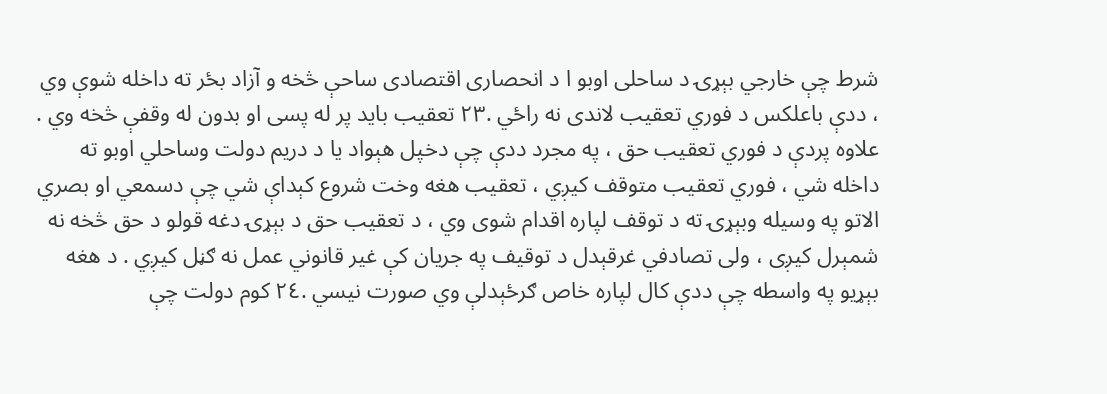شرط چې خارجي بېړۍ د ساحلى اوبو ا د انحصارى اقتصادى ساحې څخه و آزاد بځر ته داخله شوې وي ، ددې باعلکس د فوري تعقيب لاندى نه راځي .٢٣ تعقيب بايد پر له پسى او بدون له وقفې څخه وي . علاوه پردې د فوري تعقيب حق ، په مجرد ددې چې دخپل هېواد يا د دريم دولت وساحلي اوبو ته داخله شي ، فوري تعقيب متوقف کيږي ، تعقيب هغه وخت شروع کېداې شي چې دسمعي او بصري الاتو په وسيله وبېړۍ ته د توقف لپاره اقدام شوى وي ، د تعقيب حق د بېړۍ دغه قولو د حق څخه نه شمېرل کيږى ، ولى تصادفي غرقېدل د توقيف په جريان کې غير قانوني عمل نه ګڼل کيږي . د هغه بېړيو په واسطه چې ددې کال لپاره خاص ګرځېدلې وي صورت نيسي .٢٤ کوم دولت چې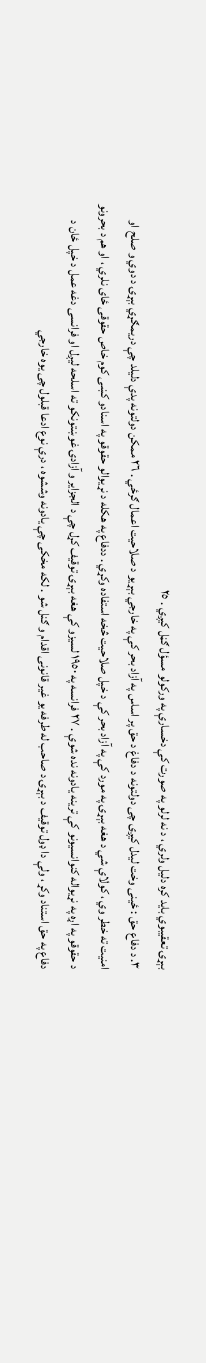بېړۍ تعقيبوي بايد کره دليل ولري ، د نه لرلو په صورت کې دخسارې په ورکولو مسؤل ګڼل کيږي . ٢٥
٣. د دفاع حق : ځينى وخت ليدل کيږى چى دولتونه د دفاغ د حق پر اساس په آزاد بحر کې په خارجي بېړيو د صلاحيت اعمال ګرځي . ٢٦ ممکن دولتونه پدې دليلد چې دريمګړي بېړۍ د دوي و صلح او امنيت ته خطر وي ، کولاې شي د هغه بېړۍ په مورد کې په آزاد بحر کې د خپل صلاحيت څخه استفاده وکړي . ددفاع په هکله د نړيوالو حقوقو په اسنادو کښى کوم خاص حقوقى ځاى نلري ، او هم د بحرونو د حقوقو په اړه په نړيواله کنوانسيونو کې ترينه يادونه نده شوې . ٢٧ فرانسه په ١٩٥٠ لسيزو کې هغه بېړۍ توقيف کړل چې د الجزاير و آزادۍ غوښتونکو ته اسلحه ليږل او فرانسى دغه عمل د خپل ځان د دفاع په حق استناد وکړ ، ولې دا ډول توقيف د بېړۍ د صاحب له طرفه يو غير قانونى اقدام و ګنل شو . لکه مخکى چې يادونه وششوه ، درې نوع ادعا قبلول چى يوه خارجي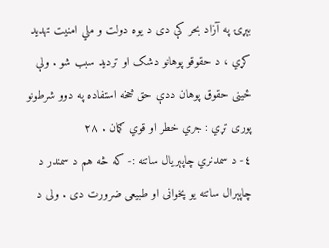بېړۍ په آزاد بحر کې دى د يوه دولت و ملي امنيت تهديد کړي ، د حقوقو پوهانو دشک او ترديد سبب شو . ولې ځينى حقوق پوهان ددې حق څخه استفاده په دوو شرطونو پورى تړي : جري خطر او قوي ګمان . ٢٨
٤- د سمدنري چاپېريال ساتنه :- که څه هم د سمندر د چاپېرال ساتنه يو پخوانى او طبيعى ضرورت دى . ولى د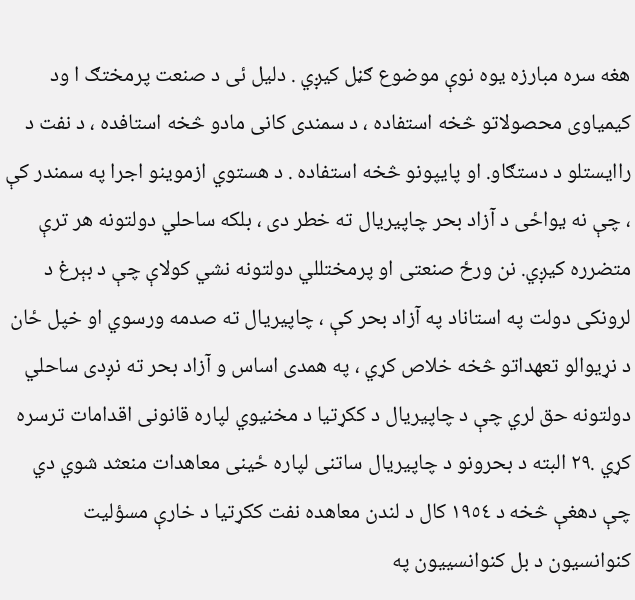هغه سره مبارزه يوه نوې موضوع ګڼل کيږي . دليل ئى د صنعت پرمختګ ا ود کيمياوى محصولاتو څخه استفاده ، د سمندى کانى مادو څخه استافده ، د نفت د راايستلو د دستګاو. او پايپونو څخه استفاده . د هستوي ازموينو اجرا په سمندر کې ، چې نه يواځى د آزاد بحر چاپيريال ته خطر دى ، بلکه ساحلي دولتونه هر ترې متضرره کيږي. نن ورځ صنعتى او پرمختللي دولتونه نشي کولاې چې د بېرغ د لرونکى دولت په استاناد په آزاد بحر کې ، چاپيريال ته صدمه ورسوي او خپل ځان د نړيوالو تعهداتو څخه خلاص کړي ، په همدى اساس و آزاد بحر ته نږدى ساحلي دولتونه حق لري چې د چاپيريال د ککړتيا د مخنيوي لپاره قانونى اقدامات ترسره کړي .٢٩ البته د بحرونو د چاپيريال ساتنى لپاره ځينى معاهدات منعثد شوي دي چې دهغې څخه د ١٩٥٤ کال د لندن معاهده نفت ککړتيا د خارې مسؤليت کنوانسيون د بل کنوانسييون په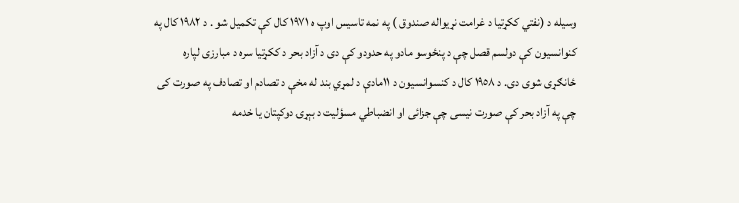وسيله د (نفتي ککړتيا د غرامت نړيواله صندوق ) په نمه تاسيس اوپ ه ١٩٧١ کال کې تکميل شو . د ١٩٨٢ کال په کنوانسيون کې دولسم قصل چې د پنځوسو مادو په حدودو کې دى د آزاد بحر د ککړتيا سره د مبارزى لپاره ځانګړى شوى دى. د ١٩٥٨ کال د کنسوانسيون د ١١مادې د لمړي بند له مخې د تصادم او تصادف په صورت کى چې په آزاد بحر کې صورت نيسى چې جزائى او انضباطي مسؤليت د بېړۍ دوکپتان يا خدمه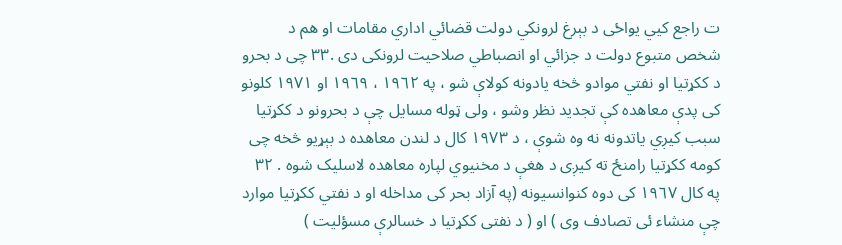ت راجع کيي يواځى د بېرغ لرونکي دولت قضائي اداري مقامات او هم د شخص متبوع دولت د جزائي او انصباطي صلاحيت لرونکى دى .٣٣ چى د بحرو د ککړتيا او نفتي موادو څخه يادونه کولاې شو ، په ١٩٦٢ ، ١٩٦٩ او ١٩٧١ کلونو کى پدې معاهده کې تجديد نظر وشو ، ولى ټوله مسايل چې د بحرونو د ککړتيا سبب کيږي ياتدونه نه وه شوې ، د ١٩٧٣ کال د لندن معاهده د بېړيو څخه چى کومه ککړتيا رامنځ ته کيږى د هغې د مخنيوي لپاره معاهده لاسليک شوه . ٣٢ په کال ١٩٦٧ کى دوه کنوانسيونه (په آزاد بحر کى مداخله او د نفتي ککړتيا موارد چې منشاء ئى تصادف وى ) او ( د نفتى ککړتيا د خسالرې مسؤليت )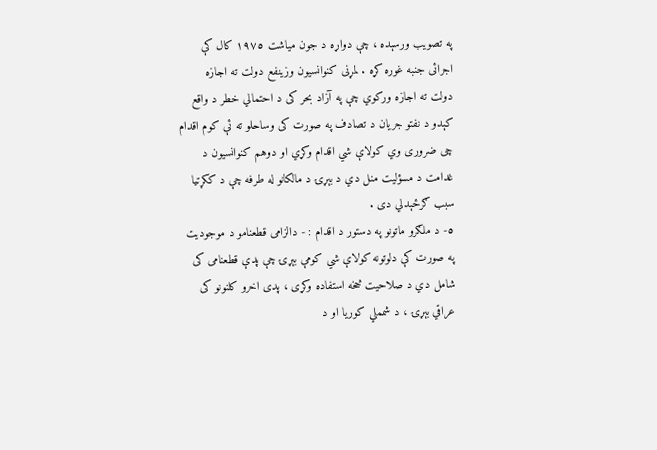په تصويب ورسېده ، چې دواړه د جون مياشت ١٩٧٥ کال کې اجرائى جنبه غوره کړه . لمړنى کنوانسيون وزينفع دولت ته اجازه دولت ته اجازه ورکوي چې په آزاد بحر کى د احتمالي خطر د واقع کېدو د نفتو جريان د تصادف په صورت کى وساحلو ته ئې کوم اقدام چى ضرورى وي کولاې شي اقدام وکړي او دوهم کنوانسيون د غدامت د مسؤليت منل دي د بېړۍ د مالکانو له طرفه چې د ککړتيا سبب ګرځېدلي دى .
٥- د ملګرو ماتونو په دستور د اقدام : - دالزامى قطعنامو د موجوديت په صورت کې دلوتونه کولاې شي کومې بېړۍ چې پدې قطعنامى کى شامل دي د صلاحيت څخه استفاده وکړى ، پدى اخرو کلنونو کى عراقي بېړۍ ، د شمملي کوريا او د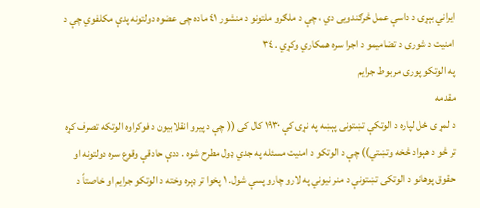ايراني بېړۍ د داسې عمل څرګندويى دي ، چې د ملګرو ملتونو د منشور ٤١ ماده چى عضوه دولتونه پدې مکلفوي چې د امنيت د شورى د تضاميمو د اجرا سره همکاري وکړي . ٣٤
په الوتکو پورى مربوط جرايم
مقدمه
د لمړ ى ځل لپاره د الوتکې تښتونى پېښه په نړۍ کې ١٩٣٠ کال کى (( چې د پيرو انقلابيون د فوکراوه الوتکه تصرف کړه تر څو د هېواد څخه وتښتي)) چې د الوتکو د امنيت مسئله په جدي ډول مطرح شوه . ددې حادقې وقوع سره دولتونه او حقوق پوهانو د الوتکى تښتونې د منر نيوني په لارو چارو پسې شول. ١ پخوا تر ډېره وخته د الوتکو جرايم او خاصتاً د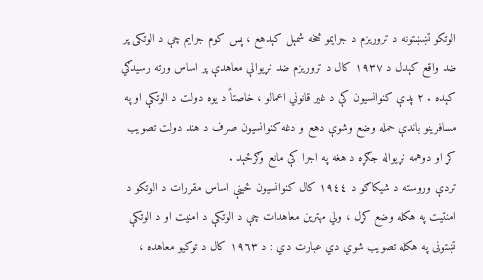الوتکو تښښتونه د تروريزم د جرايمو څخه شمېل کېدهع ، پس کوم جرايم چې د الوتکى پر ضد واقع کېدل د ١٩٣٧ کال د تروريزم ضد نړيوالې معاهدې پر اساس ورته رسيدګي کېده . ٢ پدې کنوانسيون کې د غير قانوني اعمالو ، خاصتاً د يوه دولت د الوتکې او په مسافرينو باندې حمله وضع وشوې دهع و دغه کنوانسيون صرف د هند دولت تصويب کړ او دوهمه نړيواله جګړه د هغه په اجرا کې مانع وګرځېد .
تردې وروسته د شيکاګو د ١٩٤٤ کال کنوانسيون ځينې اساس مقررات د الوتکو د امنتيت په هکله وضع کړل ، ولي مهترين معاهدات چې د الوتکې د امنيت او د الوتکې تښتونى په هکله تصويب شوي دي عبارت دي : د ١٩٦٣ کال د توکيو معاهده ،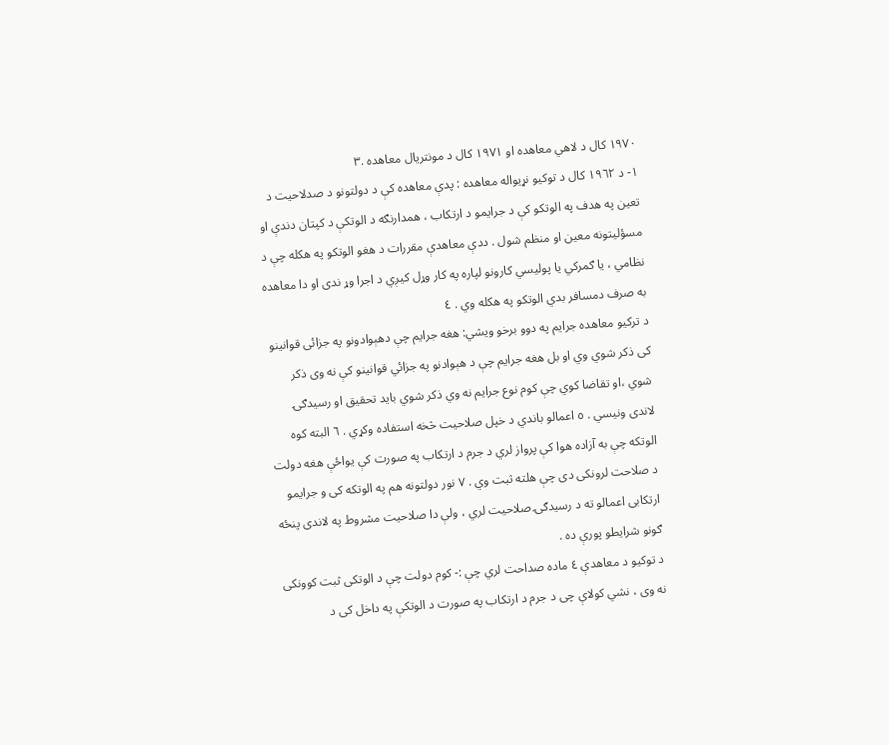١٩٧٠ کال د لاهي معاهده او ١٩٧١ کال د مونتريال معاهده .٣
١- د ١٩٦٢ کال د توکيو نړيواله معاهده : پدې معاهده کې د دولتونو د صدلاحيت د تعين په هدف په الوتکو کې د جرايمو د ارتکاب ، همدارنګه د الوتکې د کپتان دندې او مسؤليتونه معين او منظم شول . ددې معاهدې مقررات د هغو الوتکو په هکله چې د نظامي ، يا ګمرکي يا پوليسي کارونو لپاره په کار وړل کيږي د اجرا وړ ندى او دا معاهده به صرف دمسافر بدي الوتکو په هکله وي . ٤
د ترکيو معاهده جرايم په دوو برخو ويشي: هغه جرايم چې دهېوادونو په جزائى قوانينو کى ذکر شوي وي او بل هغه جرايم چې د هېوادنو په جزائي قوانينو کې نه وى ذکر شوي ،او تقاضا کوي چې کوم نوع جرايم نه وي ذکر شوي بايد تحقيق او رسيدګۍ لاندى ونيسي . ٥ اعمالو باندي د خپل صلاحيت څخه استفاده وکړي . ٦ البته کوه الوتکه چې به آزاده هوا کې پرواز لري د جرم د ارتکاب په صورت کې يواځې هغه دولت د صلاحت لرونکى دى چې هلته ثبت وي . ٧ نور دولتونه هم په الوتکه کى و جرايمو ارتکابى اعمالو ته د رسيدګۍ صلاحيت لري ، ولې دا صلاحيت مشروط په لاندى پنځه ګونو شرايطو پورې ده .
د توکيو د معاهدې ٤ ماده صداحت لري چې :- کوم دولت چې د الوتکى ثبت کوونکى نه وى ، نشي کولاې چى د جرم د ارتکاب په صورت د الوتکې په داخل کى د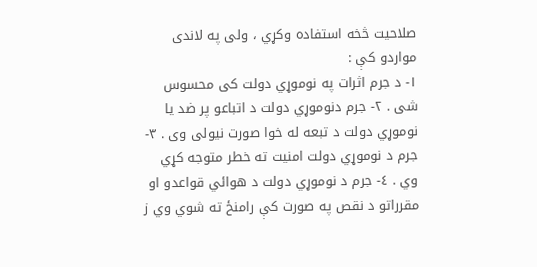صلاحيت څخه استفاده وکړي ، ولى په لاندى مواردو کې :
١- د جرم اثرات په نوموړي دولت کى محسوس شى . ٢- جرم دنوموړي دولت د اتباعو پر ضد يا نوموړي دولت د تبعه له خوا صورت نيولى وى . ٣- جرم د نوموړي دولت امنيت ته خطر متوجه کړي وي . ٤- جرم د نوموړي دولت د هوائي قواعدو او مقرراتو د نقص په صورت کې رامنځ ته شوي وي ز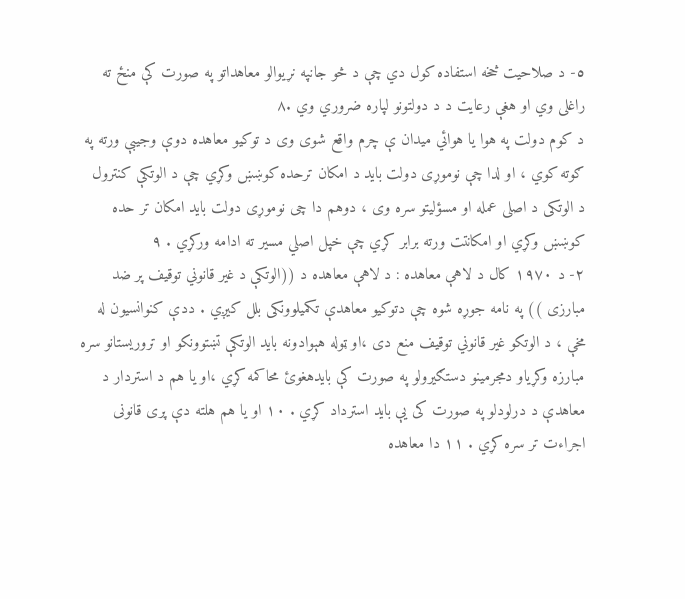٥- د صلاحيت څخه استفاده کول دي چې د څو جانپه نړيوالو معاهداتو په صورت کې منځ ته راغلى وي او هغې رعايت د د دولتونو لپاره ضروري وي .٨
د کوم دولت په هوا يا هوائي ميدان ې چرم واقع شوى وى د توکيو معاهده دوې وجيبې ورته په ګوته کوي ، او لدا چې نوموړى دولت بايد د امکان ترحده کوښښ وکړي چې د الوتکې کنترول د الوتکى د اصلى عمله او مسؤليتو سره وى ، دوهم دا چى نوموړى دولت بايد امکان تر حده کوښښ وکړي او امکانتت ورته برابر کړي چې خپل اصلي مسير ته ادامه ورکړي . ٩
٢- د ١٩٧٠ کال د لاهې معاهده : د لاهې معاهده د ((الوتکې د غير قانوني توقيف پر ضد مبارزى )) په نامه جوړه شوه چې دتوکيو معاهدې تکميلوونکى بلل کيږي . ددې کنوانسيون له مخې ، د الوتکو غير قانوني توقيف منع دى ،او ټوله هېوادونه بايد الوتکې تښتوونکو او تروريستانو سره مبارزه وکړياو دمجرمينو دستګيرولو په صورت کې بايدهغوئ محاکمه کړي ،او يا هم د استردار د معاهدې د درلودلو په صورت کى يې بايد استرداد کړي . ١٠ او يا هم هلته دې پرى قانونى اجراءت تر سره کړي . ١١ دا معاهده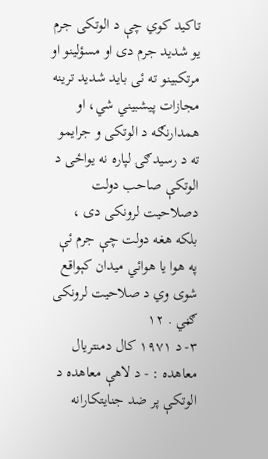تاکيد کوي چې د الوتکى جرم يو شديد جرم دى او مسؤلينو او مرتکبينو ته ئى بايد شديد ترينه مجازات پيشبيني شي، او همدارنګه د الوتکى و جرايمو ته د رسيدګۍ لپاره نه يواځى د الوتکې صاحب دولت دصلاحيت لرونکى دى ، بلکه هغه دولت چې جرم ئې په هوا يا هوائي ميدان کېواقع شوى وي د صلاحيت لرونکى ګڼي . ١٢
٣- د ١٩٧١ کال دمنتريال معاهده : - د لاهې معاهده د الوتکې پر ضد جنايتکارانه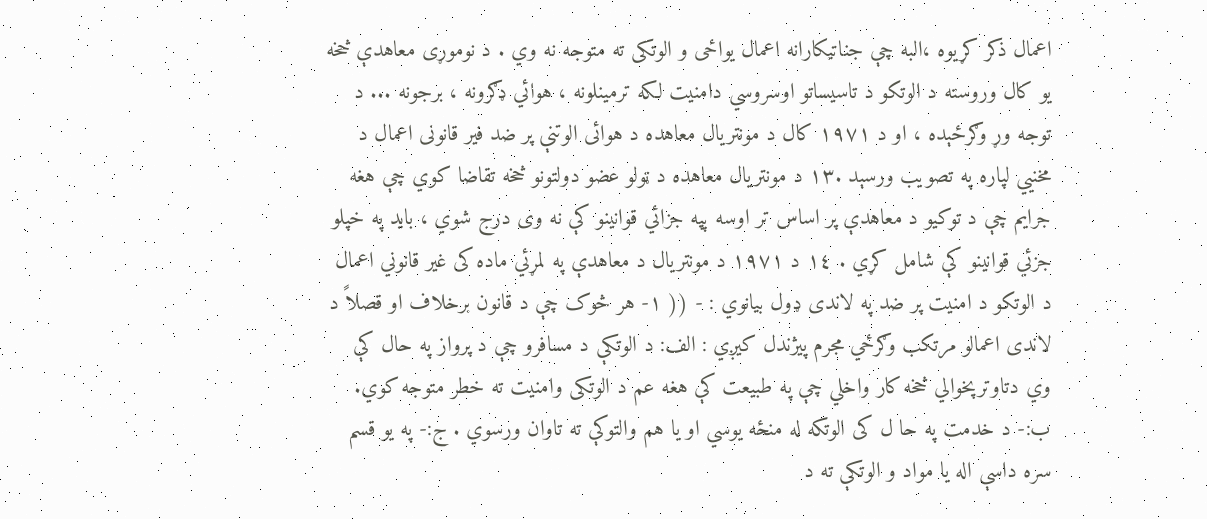اعمال ذکر کړيوه ،البه چې جناتيکارانه اعمال يواځى و الوتکى ته متوجه نه وي . د نوموړى معاهدې څخه يو کال وروسته د الوتکو د تاسيساتو اوسروسي دامنيت لکه ترمينلونه ، هوائي ډګرونه ، برجونه ... د توجه وړ وګرځېده ، او د ١٩٧١ کال د مونتريال معاهده د هوائى الوتنې پر ضد فير قانونى اعمال د مخنيي لپاره په تصويب ورسېد .١٣ د مونتريال معاهده د ټولو عضو دولتونو څخه تقاضا کوي چې هغه جرايم چې د توکيو د معاهدې پر اساس تر اوسه پپه جزائي قوانينو کې نه وى درج شوي ، بايد په خپلو جزئي قوانينو کې شامل کړي . ١٤ د ١٩٧١ د مونتريال د معاهدې په لمړئي ماده کى غير قانوني اعمال د الوتکو د امنيت پر ضد په لاندى ډول بيانوي : - (( ١- هر څوک چې د قانون برخلاف او قصلاً د لاندى اعمالو مرتکب وګرځي مجرم پيژندل کيږي : الف: د الوتکې د مسافرو چې د پرواز په حال کې وي دتاوترپخوالي څخه کار واخلي چې په طبيعت کې هغه عم د الوتکى وامنيت ته خطر متوجه کوي. ب:- د خدمت په حا ل کى الوتکه له منځه يوسي او يا هم والتوکې ته تاوان ورسوي . ج:- په يو قسم سره داسې اله يا مواد و الوتکې ته د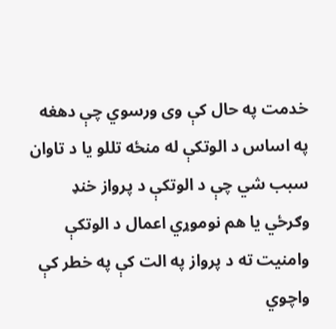خدمت په حال کې وى ورسوي چې دهغه په اساس د الوتکې له منځه تللو يا د تاوان سبب شي چې د الوتکې د پرواز خنډ وګرځي يا هم نوموړي اعمال د الوتکې وامنيت ته د پرواز په الت کې په خطر کې واچوي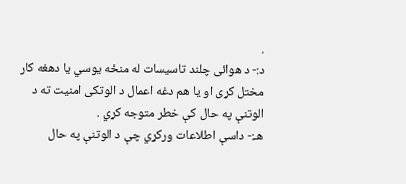.
د:- د هوائى چلند تاسيسات له منځه يوسي يا دهغه کار مختل کړى او يا هم دغه اعمال د الوتکى امنيت ته د الوتنې په حال کې خطر متوجه کړي .
هـ:- داسې اطلاعات ورکړي چې د الوتنې په حال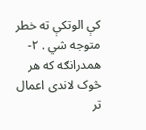کې الوتکې ته خطر متوجه شي . ٢- همدرانګه که هر څوک لاندى اعمال تر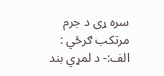سره ړى د جرم مرتکب ګرځي : الف:- د لمړي بند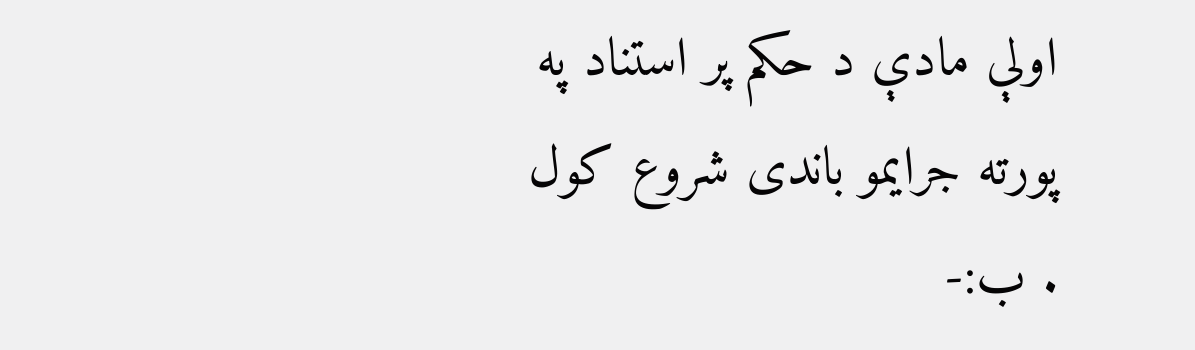اولې مادې د حکم پر استناد په پورته جرايمو باندى شروع کول . ب:-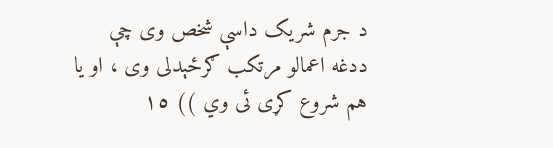د جرم شريک داسې شخص وى چې ددغه اعمالو مرتکب ګرځېدلى وى ، او يا هم شروع کړى ئى وي )) ١٥